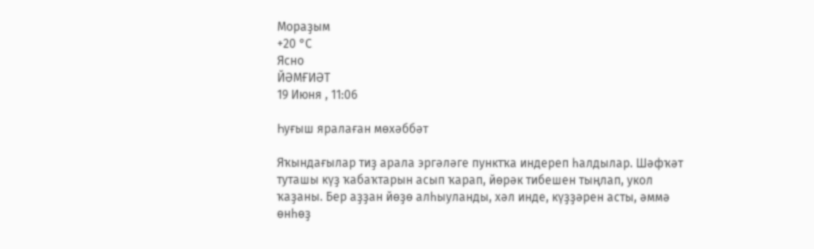Мораҙым
+20 °С
Ясно
ЙӘМҒИӘТ
19 Июня , 11:06

Һуғыш яралаған мөхәббәт

Яҡындағылар тиҙ арала эргәләге пунктҡа индереп һалдылар. Шәфҡәт туташы күҙ ҡабаҡтарын асып ҡарап, йөрәк тибешен тыңлап, укол ҡаҙаны. Бер аҙҙан йөҙө алһыуланды, хәл инде, күҙҙәрен асты, әммә өнһөҙ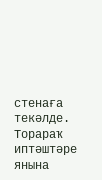стенаға текәлде. Торараҡ иптәштәре янына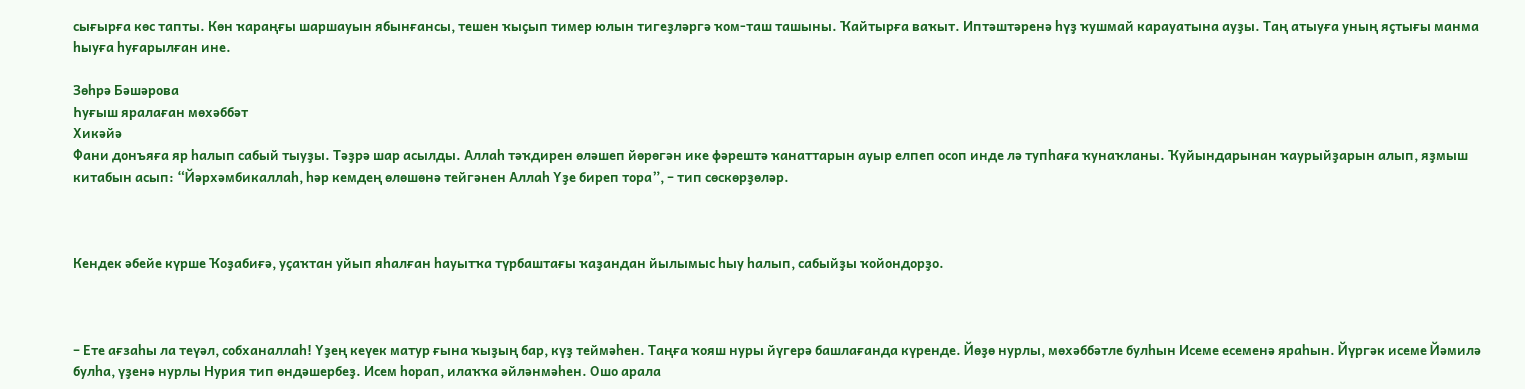сығырға көс тапты. Көн ҡараңғы шаршауын ябынғансы, тешен ҡыҫып тимер юлын тигеҙләргә ҡом-таш ташыны. Ҡайтырға ваҡыт. Иптәштәренә һүҙ ҡушмай карауатына ауҙы. Таң атыуға уның яҫтығы манма һыуға һуғарылған ине.

Зөһрә Бәшәрова
Һуғыш яралаған мөхәббәт
Хикәйә
Фани донъяға яр һалып сабый тыуҙы. Тәҙрә шар асылды. Аллаһ тәҡдирен өләшеп йөрөгән ике фәрештә ҡанаттарын ауыр елпеп осоп инде лә тупһаға ҡунаҡланы. Ҡуйындарынан ҡаурыйҙарын алып, яҙмыш китабын асып: “Йәрхәмбикаллаһ, һәр кемдең өлөшөнә тейгәнен Аллаһ Үҙе биреп тора”, – тип сөскөрҙөләр.



Кендек әбейе күрше Ҡоҙабиғә, уҫаҡтан уйып яһалған һауытҡа түрбаштағы ҡаҙандан йылымыс һыу һалып, сабыйҙы ҡойондорҙо.



– Ете ағзаһы ла теүәл, собханаллаһ! Үҙең кеүек матур ғына ҡыҙың бар, күҙ теймәһен. Таңға ҡояш нуры йүгерә башлағанда күренде. Йөҙө нурлы, мөхәббәтле булһын Исеме есеменә яраһын. Йүргәк исеме Йәмилә булһа, үҙенә нурлы Нурия тип өндәшербеҙ. Исем һорап, илаҡҡа әйләнмәһен. Ошо арала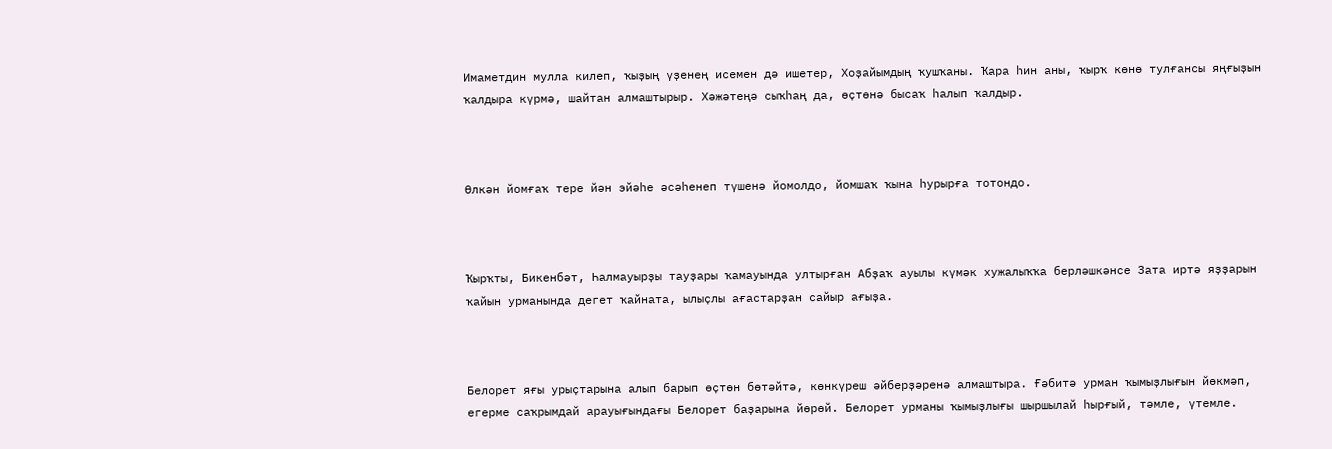Имаметдин мулла килеп, ҡыҙың үҙенең исемен дә ишетер, Хоҙайымдың ҡушҡаны. Ҡара һин аны, ҡырҡ көнө тулғансы яңғыҙын ҡалдыра күрмә, шайтан алмаштырыр. Хәжәтеңә сыҡһаң да, өҫтөнә бысаҡ һалып ҡалдыр.



Өлкән йомғаҡ тере йән эйәһе әсәһенеп түшенә йомолдо, йомшаҡ ҡына һурырға тотондо.



Ҡырҡты, Бикенбәт, Һалмауырҙы тауҙары ҡамауында ултырған Абҙаҡ ауылы күмәк хужалыҡҡа берләшкәнсе Зата иртә яҙҙарын ҡайын урманында дегет ҡайната, ылыҫлы ағастарҙан сайыр ағыҙа.



Белорет яғы урыҫтарына алып барып өҫтөн бөтәйтә, көнкүреш әйберҙәренә алмаштыра. Ғәбитә урман ҡымыҙлығын йөкмәп, егерме саҡрымдай арауығындағы Белорет баҙарына йөрөй. Белорет урманы ҡымыҙлығы шыршылай һырғый, тәмле, үтемле.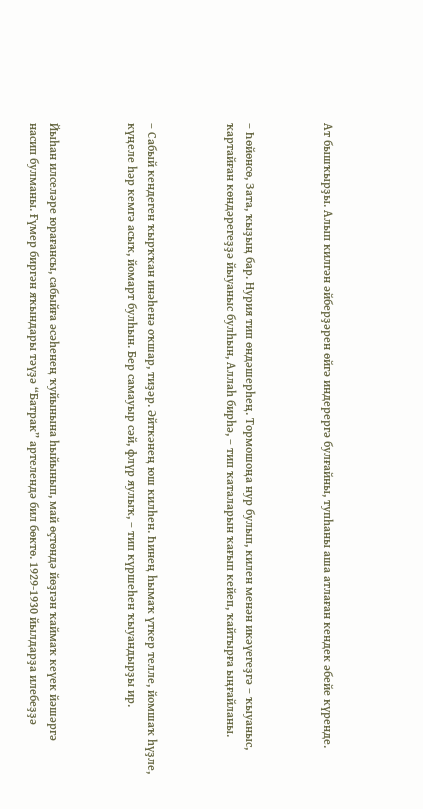Ат бышҡырҙы. Алып килгән әйберҙәрен өйгә индерергә булғайны, тупһаны аша атлаған кендек әбейе күренде.



– Һөйөнсө, Зата, ҡыҙың бар. Нурия тип өндәшерһең. Тормошоңа нур булып, килен менән икәүегеҙгә – ҡыуаныс, ҡартайған көндәрегеҙҙә йыуаныс булһын, Аллаһ бирһә, – тип ҡаталарын ҡағып кейеп, ҡайтырға ыңғайланы.



– Сабый кендеген ҡырҡҡан инәһенә оҡшар, тиҙәр. Әйткәнең юш килһен. Һинең һымаҡ үткер телле, йомшаҡ һүҙле, күңеле һәр кемгә асыҡ, йомарт булһын. Бер самауыр сәй, флүр яулыҡ, – тип күршеһен ҡыуандырҙы ир.



Йыһан илселәре юрағансы, сабыйға әсәһенең ҡуйынына һыйынып, май өҫтөндә йөҙгән ҡаймаҡ кеүек йәшәргә насип булманы. Ғүмер биргән яҡындары тәүҙә “Батрак” артелендә бил бөктө. 1929-1930 йылдарҙа илебеҙҙә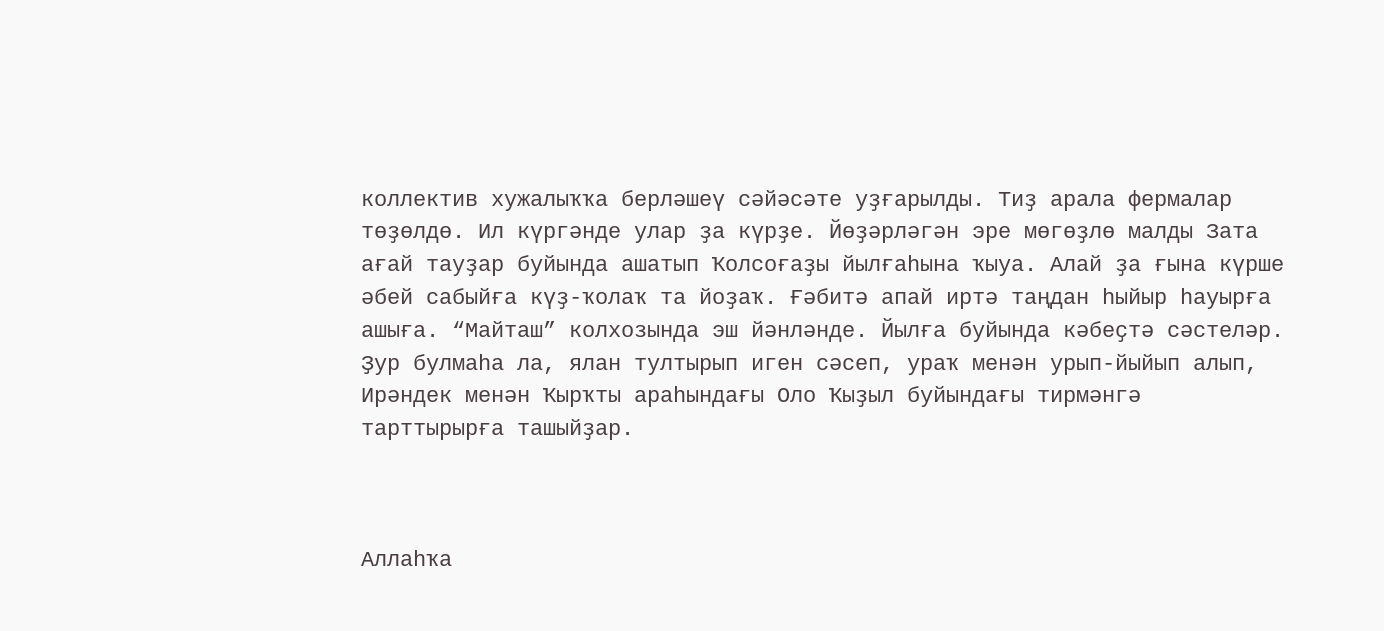коллектив хужалыҡҡа берләшеү сәйәсәте уҙғарылды. Тиҙ арала фермалар төҙөлдө. Ил күргәнде улар ҙа күрҙе. Йөҙәрләгән эре мөгөҙлө малды Зата ағай тауҙар буйында ашатып Ҡолсоғаҙы йылғаһына ҡыуа. Алай ҙа ғына күрше әбей сабыйға күҙ-ҡолаҡ та йоҙаҡ. Ғәбитә апай иртә таңдан һыйыр һауырға ашыға. “Майташ” колхозында эш йәнләнде. Йылға буйында кәбеҫтә сәстеләр. Ҙур булмаһа ла, ялан тултырып иген сәсеп, ураҡ менән урып-йыйып алып, Ирәндек менән Ҡырҡты араһындағы Оло Ҡыҙыл буйындағы тирмәнгә тарттырырға ташыйҙар.



Аллаһҡа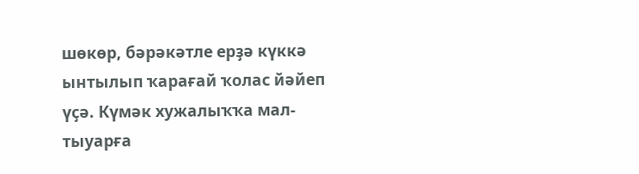шөкөр, бәрәкәтле ерҙә күккә ынтылып ҡарағай ҡолас йәйеп үҫә. Күмәк хужалыҡҡа мал-тыуарға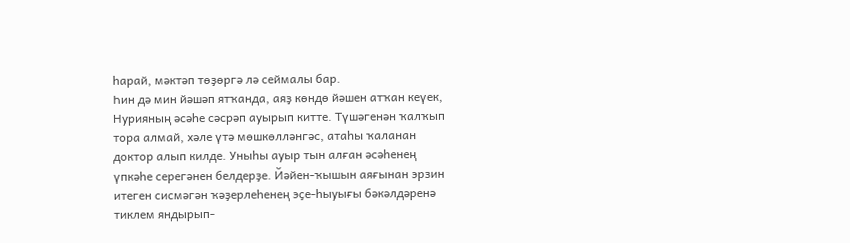һарай, мәктәп төҙөргә лә сеймалы бар.
Һин дә мин йәшәп ятҡанда, аяҙ көндө йәшен атҡан кеүек, Нурияның әсәһе сәсрәп ауырып китте. Түшәгенән ҡалҡып тора алмай, хәле үтә мөшкөлләнгәс, атаһы ҡаланан доктор алып килде. Уныһы ауыр тын алған әсәһенең үпкәһе серегәнен белдерҙе. Йәйен-ҡышын аяғынан эрзин итеген сисмәгән ҡәҙерлеһенең эҫе-һыуығы бәкәлдәренә тиклем яндырып-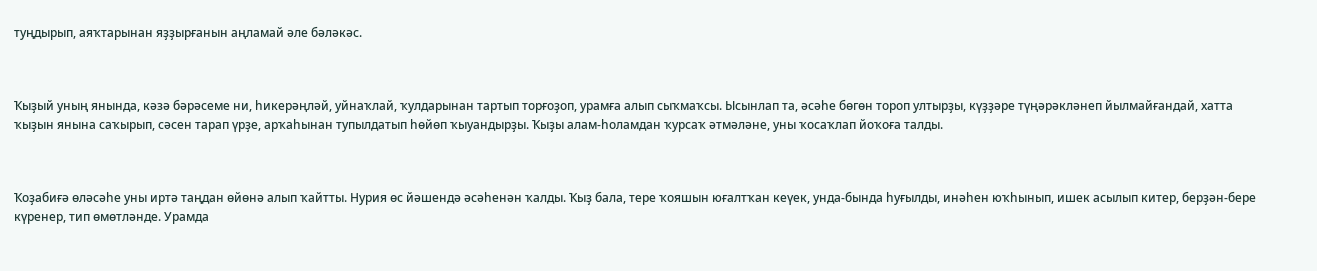туңдырып, аяҡтарынан яҙҙырғанын аңламай әле бәләкәс.



Ҡыҙый уның янында, кәзә бәрәсеме ни, һикерәңләй, уйнаҡлай, ҡулдарынан тартып торғоҙоп, урамға алып сыҡмаҡсы. Ысынлап та, әсәһе бөгөн тороп ултырҙы, күҙҙәре түңәрәкләнеп йылмайғандай, хатта ҡыҙын янына саҡырып, сәсен тарап үрҙе, арҡаһынан тупылдатып һөйөп ҡыуандырҙы. Ҡыҙы алам-һоламдан ҡурсаҡ әтмәләне, уны ҡосаҡлап йоҡоға талды.



Ҡоҙабиғә өләсәһе уны иртә таңдан өйөнә алып ҡайтты. Нурия өс йәшендә әсәһенән ҡалды. Ҡыҙ бала, тере ҡояшын юғалтҡан кеүек, унда-бында һуғылды, инәһен юҡһынып, ишек асылып китер, берҙән-бере күренер, тип өмөтләнде. Урамда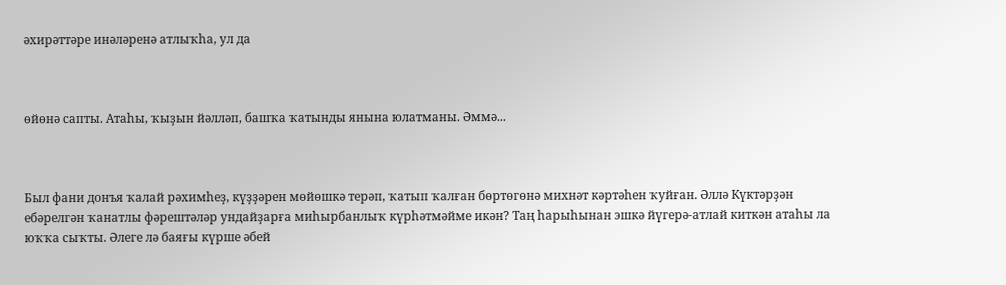әхирәттәре инәләренә атлыҡһа, ул да



өйөнә сапты. Атаһы, ҡыҙын йәлләп, башҡа ҡатынды янына юлатманы. Әммә...



Был фани донъя ҡалай рәхимһеҙ, күҙҙәрен мөйөшкә терәп, ҡатып ҡалған бөртөгөнә михнәт кәртәһен ҡуйған. Әллә Күктәрҙән ебәрелгән ҡанатлы фәрештәләр ундайҙарға миһырбанлыҡ күрһәтмәйме икән? Таң һарыһынан эшкә йүгерә-атлай киткән атаһы ла юҡҡа сыҡты. Әлеге лә баяғы күрше әбей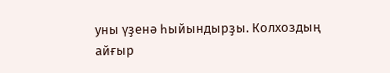уны үҙенә һыйындырҙы. Колхоздың айғыр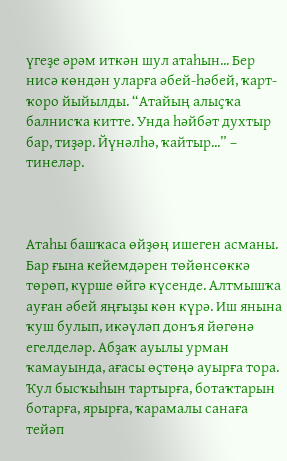үгеҙе әрәм иткән шул атаһын... Бер нисә көндән уларға әбей-һәбей, ҡарт-ҡоро йыйылды. “Атайың алыҫҡа балнисҡа китте. Унда һәйбәт духтыр бар, тиҙәр. Йүнәлһә, ҡайтыр...” – тинеләр.



Атаһы башҡаса өйҙөң ишеген асманы. Бар ғына кейемдәрен төйөнсөккә төрөп, күрше өйгә күсенде. Алтмышҡа ауған әбей яңғыҙы көн күрә. Иш янына ҡуш булып, икәүләп донъя йөгөнә егелделәр. Абҙаҡ ауылы урман ҡамауында, ағасы өҫтөңә ауырға тора. Ҡул бысҡыһын тартырға, ботаҡтарын ботарға, ярырға, ҡарамалы санаға тейәп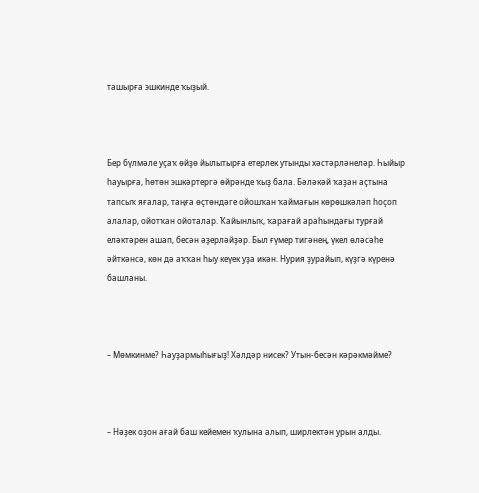ташырға эшкинде ҡыҙый.



Бер бүлмәле уҫаҡ өйҙө йылытырға етерлек утынды хәстәрләнеләр. Һыйыр һауырға, һөтөн эшкәртергә өйрәнде ҡыҙ бала. Бәләкәй ҡаҙан аҫтына тапсыҡ яғалар, таңға өҫтөндәге ойошҡан ҡаймағын көрөшкәләп һоҫоп алалар, ойотҡан ойоталар. Ҡайынлыҡ, ҡарағай араһындағы турғай еләктәрен ашап, бесән әҙерләйҙәр. Был ғүмер тигәнең, үкел өләсәһе әйткәнсә, көн дә аҡҡан һыу кеүек уҙа икән. Нурия ҙурайып, күҙгә күренә башланы.



– Мөмкинме? Һауҙармыһығыҙ! Хәлдәр нисек? Утын-бесән кәрәкмәйме?



– Нәҙек оҙон ағай баш кейемен ҡулына алып, ширлектән урын алды.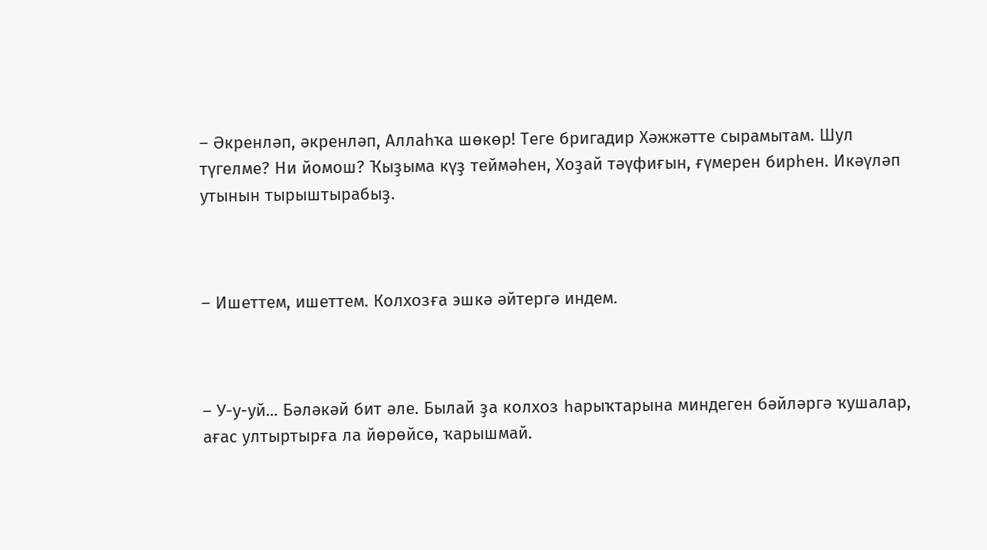– Әкренләп, әкренләп, Аллаһҡа шөкөр! Теге бригадир Хәжжәтте сырамытам. Шул түгелме? Ни йомош? Ҡыҙыма күҙ теймәһен, Хоҙай тәүфиғын, ғүмерен бирһен. Икәүләп утынын тырыштырабыҙ.



– Ишеттем, ишеттем. Колхозға эшкә әйтергә индем.



– У-у-уй... Бәләкәй бит әле. Былай ҙа колхоз һарыҡтарына миндеген бәйләргә ҡушалар, ағас ултыртырға ла йөрөйсө, ҡарышмай.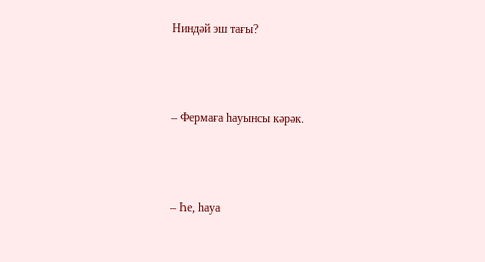Ниндәй эш тағы?



– Фермаға һауынсы кәрәк.



– Һе, һауа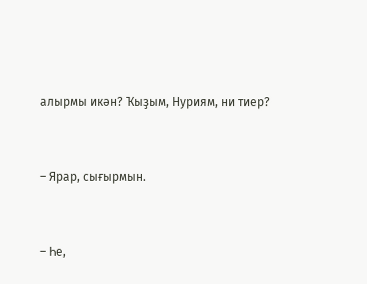алырмы икән? Ҡыҙым, Нуриям, ни тиер?



– Ярар, сығырмын.



– Һе,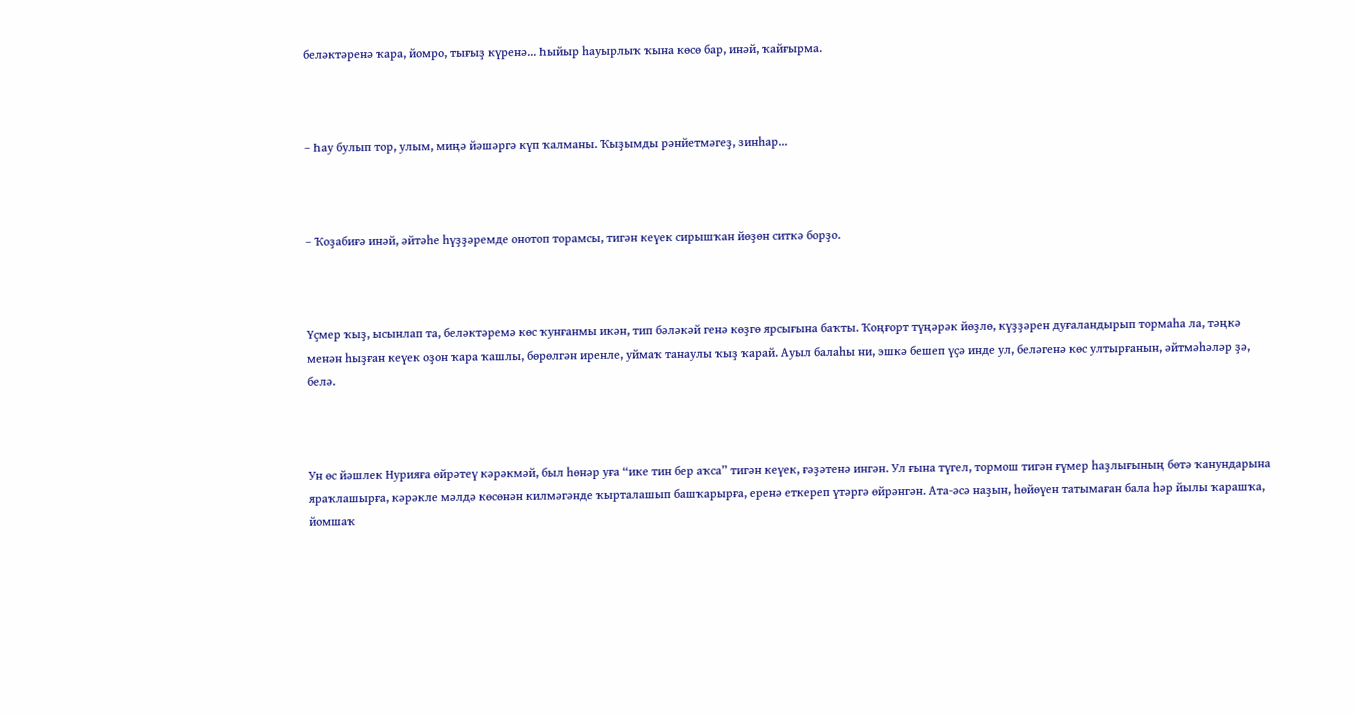беләктәренә ҡара, йомро, тығыҙ күренә... Һыйыр һауырлыҡ ҡына көсө бар, инәй, ҡайғырма.



– Һау булып тор, улым, миңә йәшәргә күп ҡалманы. Ҡыҙымды рәнйетмәгеҙ, зинһар...



– Ҡоҙабиғә инәй, әйтәһе һүҙҙәремде онотоп торамсы, тигән кеүек сирышҡан йөҙөн ситкә борҙо.



Үҫмер ҡыҙ, ысынлап та, беләктәремә көс ҡунғанмы икән, тип бәләкәй генә көҙгө ярсығына баҡты. Ҡоңғорт түңәрәк йөҙлө, күҙҙәрен дуғаландырып тормаһа ла, тәңкә менән һыҙған кеүек оҙон ҡара ҡашлы, бөрөлгән иренле, уймаҡ танаулы ҡыҙ ҡарай. Ауыл балаһы ни, эшкә бешеп үҫә инде ул, беләгенә көс ултырғанын, әйтмәһәләр ҙә, белә.



Ун өс йәшлек Нурияға өйрәтеү кәрәкмәй, был һөнәр уға “ике тин бер аҡса” тигән кеүек, ғәҙәтенә ингән. Ул ғына түгел, тормош тигән ғүмер һаҙлығының бөтә ҡанундарына яраҡлашырға, кәрәкле мәлдә көсөнән килмәгәнде ҡырталашып башҡарырға, еренә еткереп үтәргә өйрәнгән. Ата-әсә наҙын, һөйөүен татымаған бала һәр йылы ҡарашҡа, йомшаҡ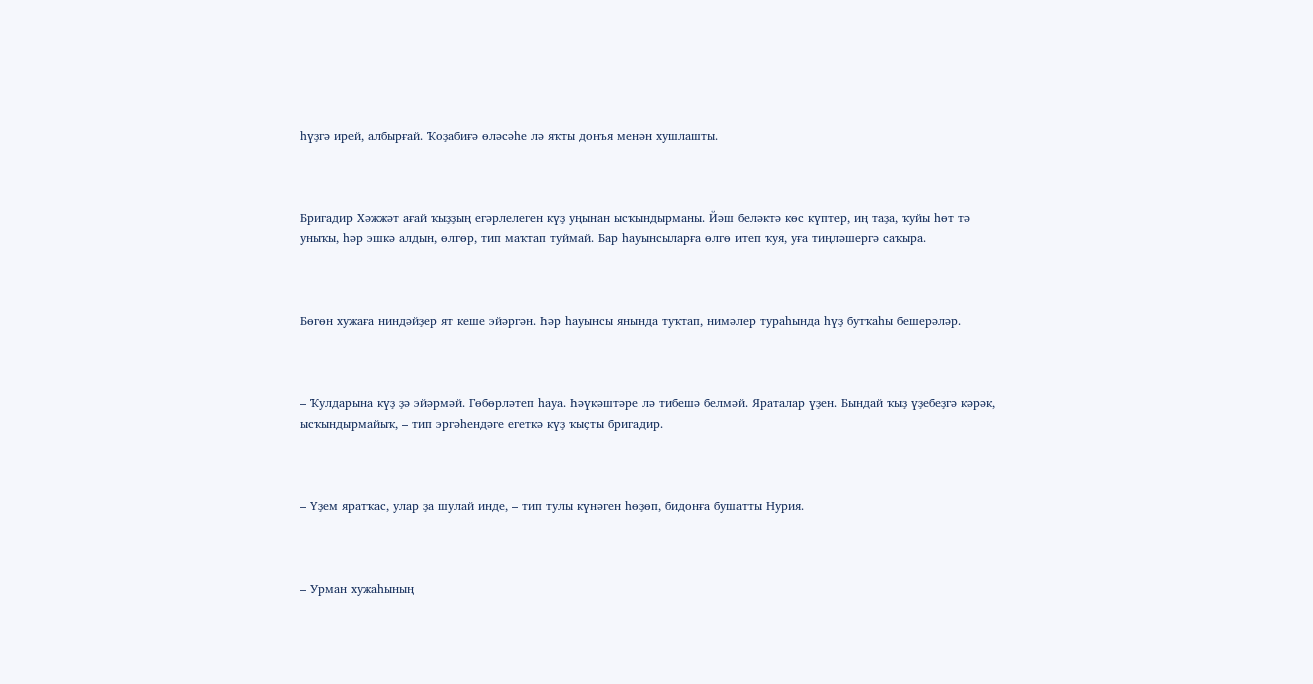һүҙгә ирей, албырғай. Ҡоҙабиғә өләсәһе лә яҡты донъя менән хушлашты.



Бригадир Хәжжәт ағай ҡыҙҙың егәрлелеген күҙ уңынан ысҡындырманы. Йәш беләктә көс күптер, иң таҙа, ҡуйы һөт тә уныҡы, һәр эшкә алдын, өлгөр, тип маҡтап туймай. Бар һауынсыларға өлгө итеп ҡуя, уға тиңләшергә саҡыра.



Бөгөн хужаға ниндәйҙер ят кеше эйәргән. Һәр һауынсы янында туҡтап, нимәлер тураһында һүҙ бутҡаһы бешерәләр.



– Ҡулдарына күҙ ҙә эйәрмәй. Гөбөрләтеп һауа. Һәүкәштәре лә тибешә белмәй. Яраталар үҙен. Бындай ҡыҙ үҙебеҙгә кәрәк, ысҡындырмайыҡ, – тип эргәһендәге егеткә күҙ ҡыҫты бригадир.



– Үҙем яратҡас, улар ҙа шулай инде, – тип тулы күнәген һөҙөп, бидонға бушатты Нурия.



– Урман хужаһының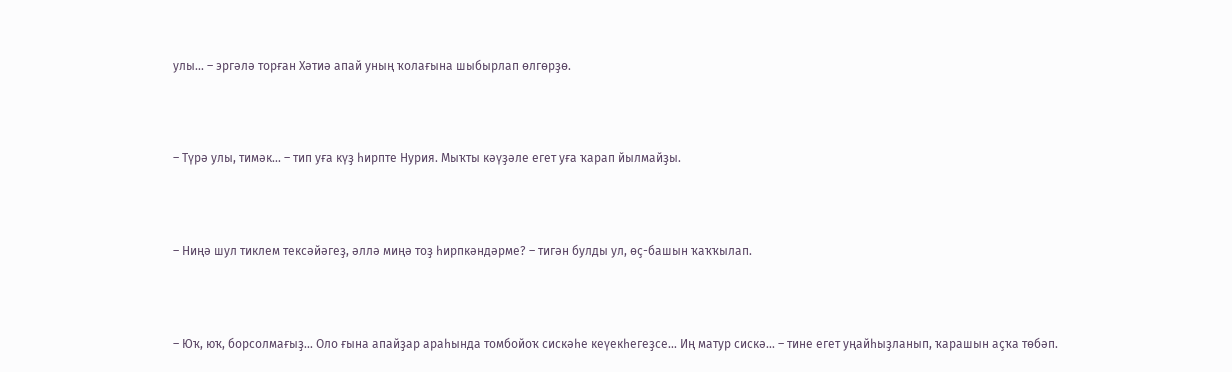улы... – эргәлә торған Хәтиә апай уның ҡолағына шыбырлап өлгөрҙө.



– Түрә улы, тимәк... – тип уға күҙ һирпте Нурия. Мыҡты кәүҙәле егет уға ҡарап йылмайҙы.



– Ниңә шул тиклем тексәйәгеҙ, әллә миңә тоҙ һирпкәндәрме? – тигән булды ул, өҫ-башын ҡаҡҡылап.



– Юҡ, юҡ, борсолмағыҙ... Оло ғына апайҙар араһында томбойоҡ сискәһе кеүекһегеҙсе... Иң матур сискә... – тине егет уңайһыҙланып, ҡарашын аҫҡа төбәп.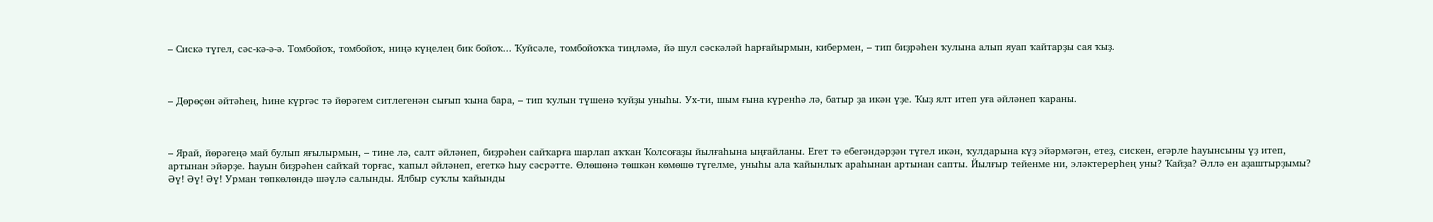– Сискә түгел, сәс-кә-ә-ә. Томбойоҡ, томбойоҡ, ниңә күңелең бик бойоҡ... Ҡуйсәле, томбойоҡҡа тиңләмә, йә шул сәскәләй һарғайырмын, кибермен, – тип биҙрәһен ҡулына алып яуап ҡайтарҙы сая ҡыҙ.



– Дөрөҫөн әйтәһең, һине күргәс тә йөрәгем ситлегенән сығып ҡына бара, – тип ҡулын түшенә ҡуйҙы уныһы. Ух-ти, шым ғына күренһә лә, батыр ҙа икән үҙе. Ҡыҙ ялт итеп уға әйләнеп ҡараны.



– Ярай, йөрәгеңә май булып яғылырмын, – тине лә, салт әйләнеп, биҙрәһен сайҡарға шарлап аҡҡан Ҡолсоғаҙы йылғаһына ыңғайланы. Егет тә ебегәндәрҙән түгел икән, ҡулдарына күҙ эйәрмәгән, етеҙ, сискен, егәрле һауынсыны үҙ итеп, артынан эйәрҙе. Һауын биҙрәһен сайҡай торғас, ҡапыл әйләнеп, егеткә һыу сәсрәтте. Өлөшөнә төшкән көмөшө түгелме, уныһы ала ҡайынлыҡ араһынан артынан сапты. Йылғыр тейенме ни, эләктерерһең уны? Ҡайҙа? Әллә ен аҙаштырҙымы? Әү! Әү! Әү! Урман төпкөлөндә шәүлә салынды. Ялбыр суҡлы ҡайынды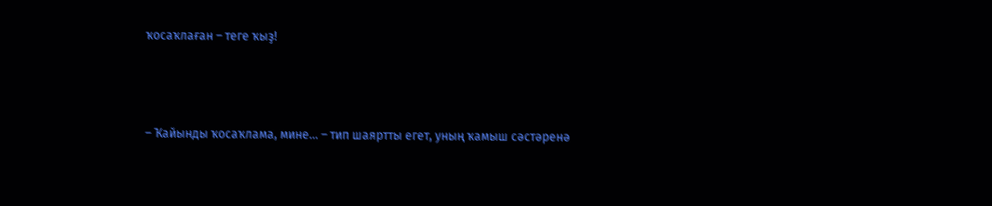ҡосаҡлаған – теге ҡыҙ!



– Ҡайынды ҡосаҡлама, мине... – тип шаяртты егет, уның ҡамыш сәстәренә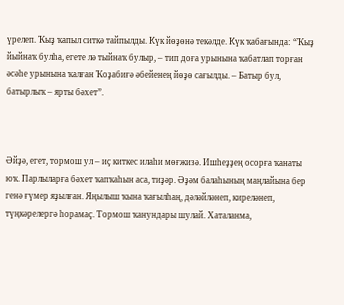үрелеп. Ҡыҙ ҡапыл ситкә тайпылды. Күк йөҙөнә текәлде. Күк ҡабағында: “Ҡыҙ йыйнаҡ булһа, егете лә тыйнаҡ булыр, – тип доға урынына ҡабатлап торған әсәһе урынына ҡалған Ҡоҙабиғә әбейенең йөҙө сағылды. – Батыр бул, батырлыҡ – ярты бәхет”.



Әйҙә, егет, тормош ул – иҫ киткес илаһи мөғжизә. Ишһеҙҙең осорға ҡанаты юҡ. Парлыларға бәхет ҡапҡаһын аса, тиҙәр. Әҙәм балаһының маңлайына бер генә ғүмер яҙылған. Яңылыш ҡына ҡағылһаң, дәләйләнеп, киреләнеп, түңкәрелергә һорамаҫ. Тормош ҡанундары шулай. Хаталанма,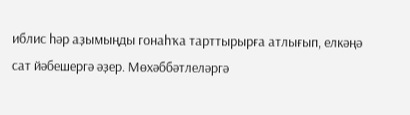иблис һәр аҙымыңды гонаһҡа тарттырырға атлығып, елкәңә сат йәбешергә әҙер. Мөхәббәтлеләргә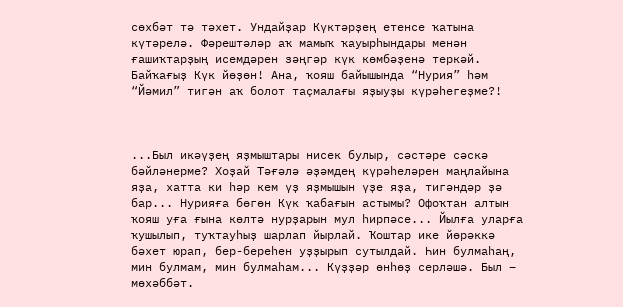сөхбәт тә тәхет. Ундайҙар Күктәрҙең етенсе ҡатына күтәрелә. Фәрештәләр аҡ мамыҡ ҡауырһындары менән ғашиҡтарҙың исемдәрен зәңгәр күк көмбәҙенә теркәй. Байҡағыҙ Күк йөҙөн! Ана, ҡояш байышында “Нурия” һәм “Йәмил” тигән аҡ болот таҫмалағы яҙыуҙы күрәһегеҙме?!



...Был икәүҙең яҙмыштары нисек булыр, сәстәре сәскә бәйләнерме? Хоҙай Тәғәлә әҙәмдең күрәһеләрен маңлайына яҙа, хатта ки һәр кем үҙ яҙмышын үҙе яҙа, тигәндәр ҙә бар... Нурияға бөгөн Күк ҡабағын астымы? Офоҡтан алтын ҡояш уға ғына көлтә нурҙарын мул һирпәсе... Йылға уларға ҡушылып, туҡтауһыҙ шарлап йырлай. Ҡоштар ике йөрәккә бәхет юрап, бер-береһен уҙҙырып сутылдай. Һин булмаһаң, мин булмам, мин булмаһам... Күҙҙәр өнһөҙ серләшә. Был – мөхәббәт.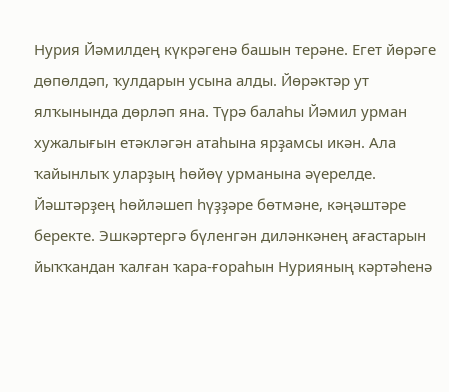Нурия Йәмилдең күкрәгенә башын терәне. Егет йөрәге дөпөлдәп, ҡулдарын усына алды. Йөрәктәр ут ялҡынында дөрләп яна. Түрә балаһы Йәмил урман хужалығын етәкләгән атаһына ярҙамсы икән. Ала ҡайынлыҡ уларҙың һөйөү урманына әүерелде. Йәштәрҙең һөйләшеп һүҙҙәре бөтмәне, кәңәштәре беректе. Эшкәртергә бүленгән диләнкәнең ағастарын йыҡҡандан ҡалған ҡара-ғораһын Нурияның кәртәһенә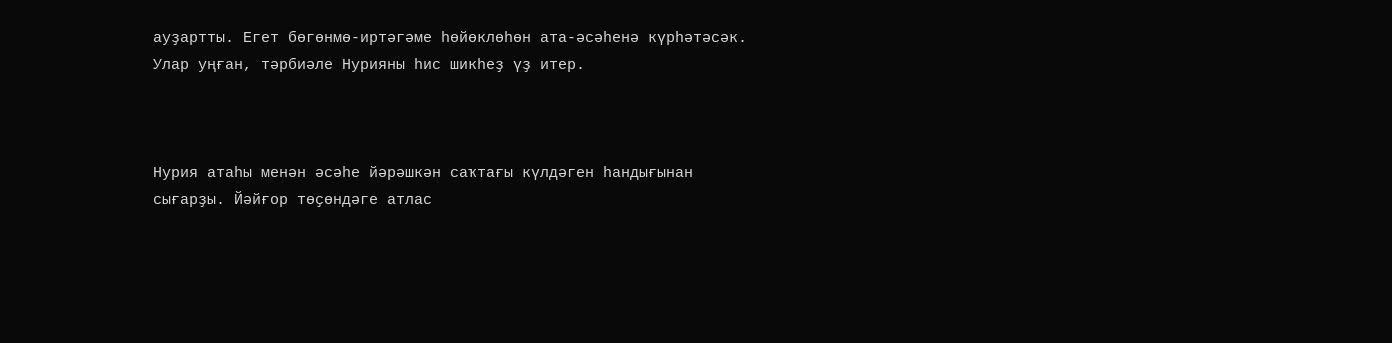ауҙартты. Егет бөгөнмө-иртәгәме һөйөклөһөн ата-әсәһенә күрһәтәсәк. Улар уңған, тәрбиәле Нурияны һис шикһеҙ үҙ итер.



Нурия атаһы менән әсәһе йәрәшкән саҡтағы күлдәген һандығынан сығарҙы. Йәйғор төҫөндәге атлас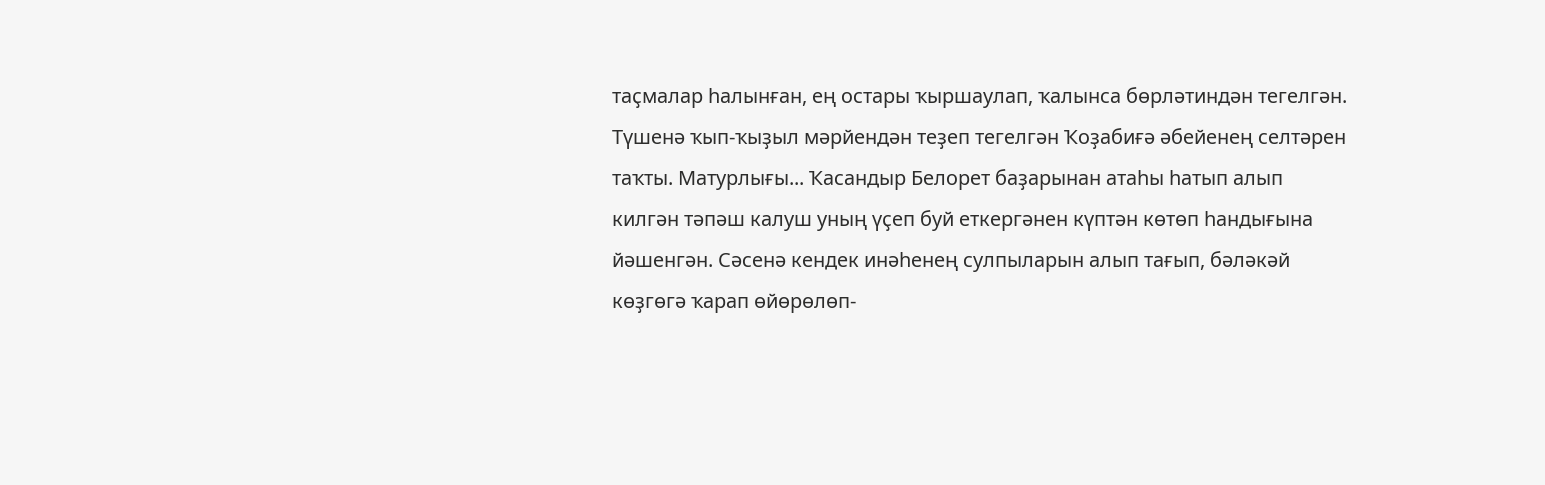таҫмалар һалынған, ең остары ҡыршаулап, ҡалынса бөрләтиндән тегелгән. Түшенә ҡып-ҡыҙыл мәрйендән теҙеп тегелгән Ҡоҙабиғә әбейенең селтәрен таҡты. Матурлығы... Ҡасандыр Белорет баҙарынан атаһы һатып алып килгән тәпәш калуш уның үҫеп буй еткергәнен күптән көтөп һандығына йәшенгән. Сәсенә кендек инәһенең сулпыларын алып тағып, бәләкәй көҙгөгә ҡарап өйөрөлөп-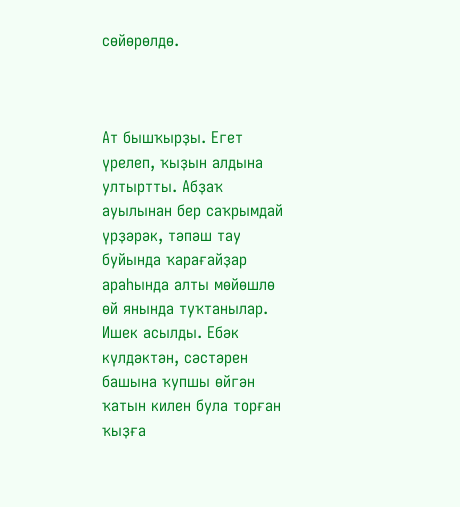сөйөрөлдө.



Ат бышҡырҙы. Егет үрелеп, ҡыҙын алдына ултыртты. Абҙаҡ ауылынан бер саҡрымдай үрҙәрәк, тәпәш тау буйында ҡарағайҙар араһында алты мөйөшлө өй янында туҡтанылар. Ишек асылды. Ебәк күлдәктән, сәстәрен башына ҡупшы өйгән ҡатын килен була торған ҡыҙға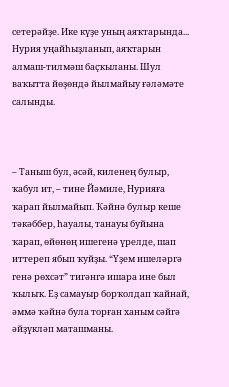сетерәйҙе. Ике күҙе уның аяҡтарында... Нурия уңайһыҙланып, аяҡтарын алмаш-тилмәш баҫҡыланы. Шул ваҡытта йөҙөндә йылмайыу ғәләмәте салынды.



– Таныш бул, әсәй, киленең булыр, ҡабул ит, – тине Йәмиле, Нурияға ҡарап йылмайып. Ҡәйнә булыр кеше тәкәббер, һауалы, танауы буйына ҡарап, өйөнөң ишегенә үрелде, шап иттереп ябып ҡуйҙы. “Үҙем ишеләргә генә рөхсәт” тигәнгә ишара ине был ҡылыҡ. Еҙ самауыр борҡолдап ҡайнай, әммә ҡәйнә була торған ханым сәйгә әйҙүкләп маташманы.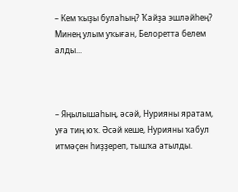– Кем ҡыҙы булаһың? Ҡайҙа эшләйһең? Минең улым уҡыған, Белоретта белем алды...



– Яңылышаһың, әсәй, Нурияны яратам, уға тиң юҡ. Әсәй кеше, Нурияны ҡабул итмәҫен һиҙҙереп, тышҡа атылды.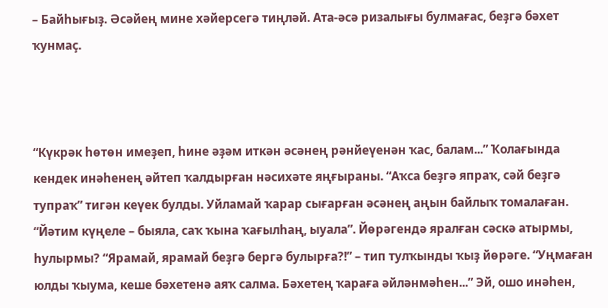– Байһығыҙ. Әсәйең мине хәйерсегә тиңләй. Ата-әсә ризалығы булмағас, беҙгә бәхет ҡунмаҫ.



“Күкрәк һөтөн имеҙеп, һине әҙәм иткән әсәнең рәнйеүенән ҡас, балам...” Ҡолағында кендек инәһенең әйтеп ҡалдырған нәсихәте яңғыраны. “Аҡса беҙгә япраҡ, сәй беҙгә тупраҡ” тигән кеүек булды. Уйламай ҡарар сығарған әсәнең аңын байлыҡ томалаған. “Йәтим күңеле – быяла, саҡ ҡына ҡағылһаң, ыуала”. Йөрәгендә яралған сәскә атырмы, һулырмы? “Ярамай, ярамай беҙгә бергә булырға?!” – тип тулҡынды ҡыҙ йөрәге. “Уңмаған юлды ҡыума, кеше бәхетенә аяҡ салма. Бәхетең ҡараға әйләнмәһен...” Эй, ошо инәһен,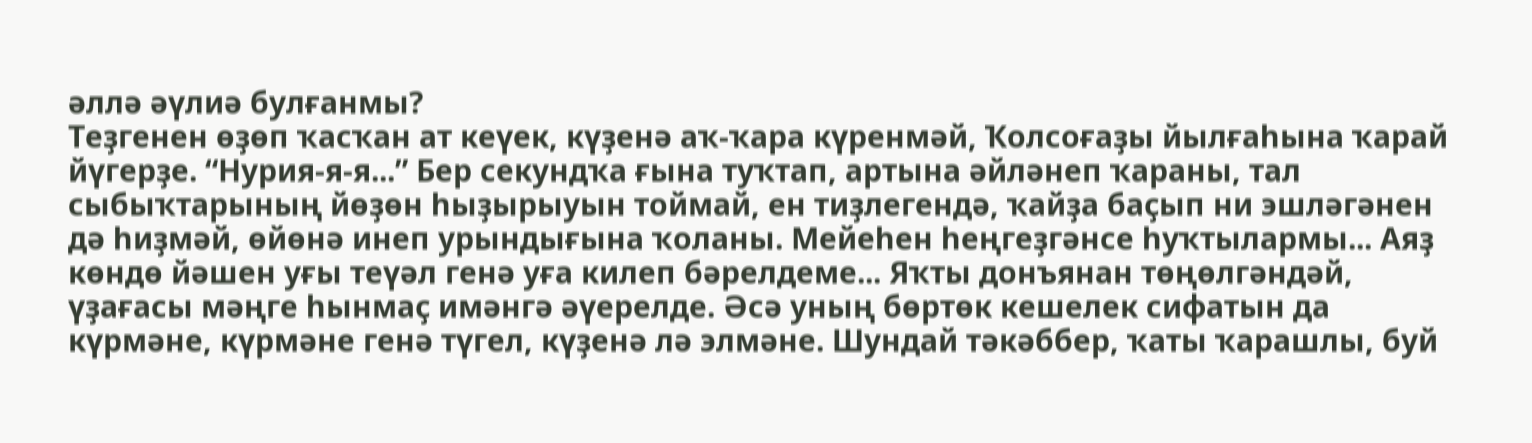әллә әүлиә булғанмы?
Теҙгенен өҙөп ҡасҡан ат кеүек, күҙенә аҡ-ҡара күренмәй, Ҡолсоғаҙы йылғаһына ҡарай йүгерҙе. “Нурия-я-я...” Бер секундҡа ғына туҡтап, артына әйләнеп ҡараны, тал сыбыҡтарының йөҙөн һыҙырыуын тоймай, ен тиҙлегендә, ҡайҙа баҫып ни эшләгәнен дә һиҙмәй, өйөнә инеп урындығына ҡоланы. Мейеһен һеңгеҙгәнсе һуҡтылармы... Аяҙ көндө йәшен уғы теүәл генә уға килеп бәрелдеме... Яҡты донъянан төңөлгәндәй, үҙағасы мәңге һынмаҫ имәнгә әүерелде. Әсә уның бөртөк кешелек сифатын да күрмәне, күрмәне генә түгел, күҙенә лә элмәне. Шундай тәкәббер, ҡаты ҡарашлы, буй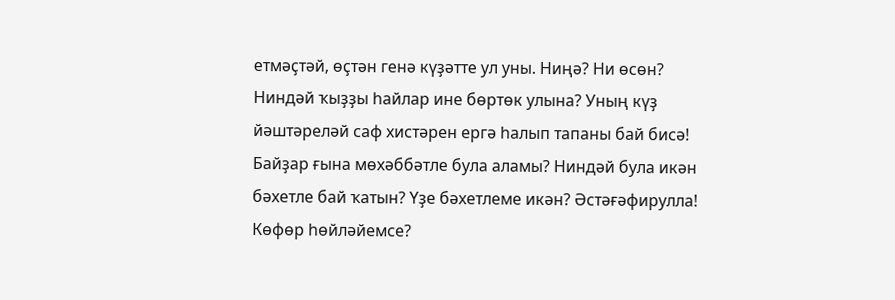етмәҫтәй, өҫтән генә күҙәтте ул уны. Ниңә? Ни өсөн? Ниндәй ҡыҙҙы һайлар ине бөртөк улына? Уның күҙ йәштәреләй саф хистәрен ергә һалып тапаны бай бисә! Байҙар ғына мөхәббәтле була аламы? Ниндәй була икән бәхетле бай ҡатын? Үҙе бәхетлеме икән? Әстәғәфирулла! Көфөр һөйләйемсе?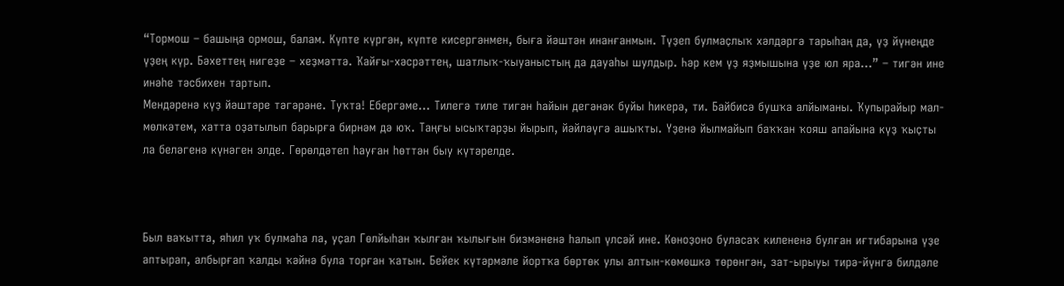“Тормош – башыңа ормош, балам. Күпте күргән, күпте кисергәнмен, быға йәштән инанғанмын. Түҙеп булмаҫлыҡ хәлдәргә тарыһаң да, үҙ йүнеңде үҙең күр. Бәхеттең нигеҙе – хеҙмәттә. Ҡайғы-хәсрәттең, шатлыҡ-ҡыуаныстың да дауаһы шулдыр. Һәр кем үҙ яҙмышына үҙе юл яра...” – тигән ине инәһе тәсбихен тартып.
Мендәренә күҙ йәштәре тәгәрәне. Туҡта! Ебергәме... Тилегә тиле тигән һайын дегәнәк буйы һикерә, ти. Байбисә бушҡа алйыманы. Ҡупырайыр мал-мөлкәтем, хатта оҙатылып барырға бирнәм дә юҡ. Таңғы ысыҡтарҙы йырып, йәйләүгә ашыҡты. Үҙенә йылмайып баҡҡан ҡояш апайына күҙ ҡыҫты ла беләгенә күнәген элде. Гөрөлдәтеп һауған һөттән быу күтәрелде.



Был ваҡытта, яһил уҡ булмаһа ла, уҫал Гөлйыһан ҡылған ҡылығын бизмәненә һалып үлсәй ине. Көноҙоно буласаҡ килененә булған иғтибарына үҙе аптырап, албырғап ҡалды ҡәйнә була торған ҡатын. Бейек күтәрмәле йортҡа бөртөк улы алтын-көмөшкә төрөнгән, зат-ырыуы тирә-йүнгә билдәле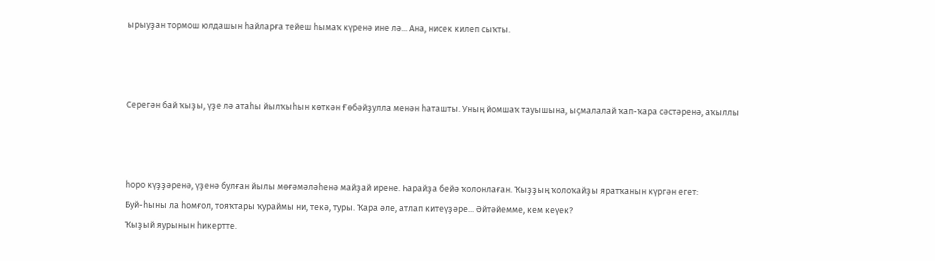ырыуҙан тормош юлдашын һайларға тейеш һымаҡ күренә ине лә... Ана, нисек килеп сыҡты.



Серегән бай ҡыҙы, үҙе лә атаһы йылҡыһын көткән Ғөбәйҙулла менән һаташты. Уның йомшаҡ тауышына, ыҫмалалай ҡап-ҡара сәстәренә, аҡыллы



һоро күҙҙәренә, үҙенә булған йылы мөғәмәләһенә майҙай ирене. Һарайҙа бейә ҡолонлаған. Ҡыҙҙың ҡолоҡайҙы яратҡанын күргән егет:
Буй-һыны ла һомғол, тояҡтары ҡураймы ни, текә, туры. Ҡара әле, атлап китеүҙәре... Әйтәйемме, кем кеүек?
Ҡыҙый яурынын һикертте.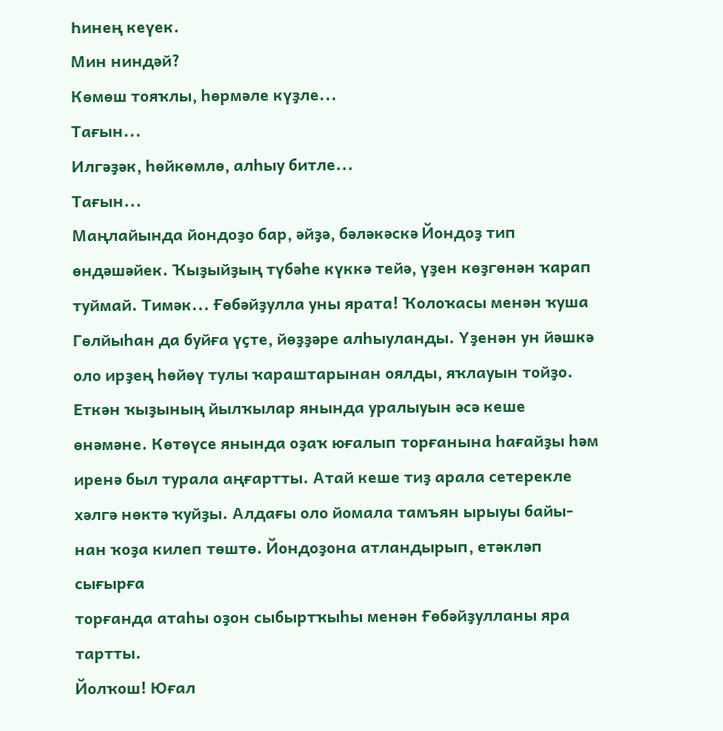Һинең кеүек.
Мин ниндәй?
Көмөш тояҡлы, һөрмәле күҙле...
Тағын...
Илгәҙәк, һөйкөмлө, алһыу битле...
Тағын...
Маңлайында йондоҙо бар, әйҙә, бәләкәскә Йондоҙ тип өндәшәйек. Ҡыҙыйҙың түбәһе күккә тейә, үҙен көҙгөнән ҡарап туймай. Тимәк... Ғөбәйҙулла уны ярата! Ҡолоҡасы менән ҡуша Гөлйыһан да буйға үҫте, йөҙҙәре алһыуланды. Үҙенән ун йәшкә оло ирҙең һөйөү тулы ҡараштарынан оялды, яҡлауын тойҙо. Еткән ҡыҙының йылҡылар янында уралыуын әсә кеше өнәмәне. Көтөүсе янында оҙаҡ юғалып торғанына һағайҙы һәм иренә был турала аңғартты. Атай кеше тиҙ арала сетерекле хәлгә нөктә ҡуйҙы. Алдағы оло йомала тамъян ырыуы байы- нан ҡоҙа килеп төштө. Йондоҙона атландырып, етәкләп сығырға
торғанда атаһы оҙон сыбыртҡыһы менән Ғөбәйҙулланы яра тартты.
Йолҡош! Юғал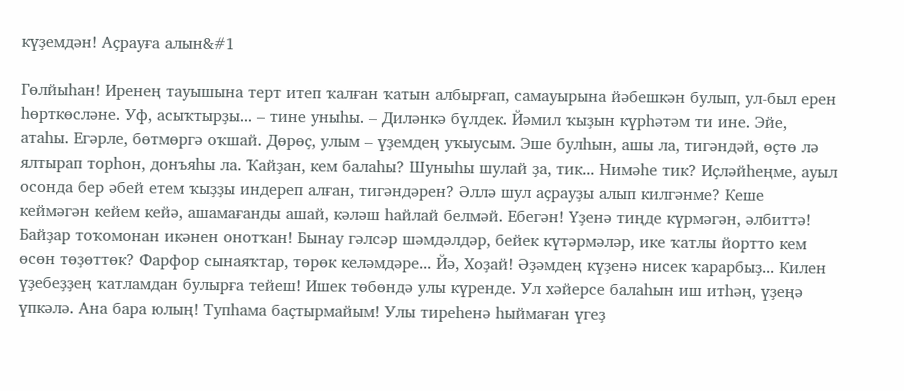күҙемдән! Аҫрауға алын&#1

Гөлйыһан! Иренең тауышына терт итеп ҡалған ҡатын албырғап, самауырына йәбешкән булып, ул-был ерен һөрткөсләне. Уф, асыҡтырҙы... – тине уныһы. – Диләнкә бүлдек. Йәмил ҡыҙын күрһәтәм ти ине. Эйе, атаһы. Егәрле, бөтмөргә оҡшай. Дөрөҫ, улым – үҙемдең уҡыусым. Эше булһын, ашы ла, тигәндәй, өҫтө лә ялтырап торһон, донъяһы ла. Ҡайҙан, кем балаһы? Шуныһы шулай ҙа, тик... Нимәһе тик? Иҫләйһеңме, ауыл осонда бер әбей етем ҡыҙҙы индереп алған, тигәндәрен? Әллә шул аҫрауҙы алып килгәнме? Кеше кеймәгән кейем кейә, ашамағанды ашай, кәләш һайлай белмәй. Ебегән! Үҙенә тиңде күрмәгән, әлбиттә! Байҙар тоҡомонан икәнен онотҡан! Бынау гәлсәр шәмдәлдәр, бейек күтәрмәләр, ике ҡатлы йортто кем өсөн төҙөттөк? Фарфор сынаяҡтар, төрөк келәмдәре... Йә, Хоҙай! Әҙәмдең күҙенә нисек ҡарарбыҙ... Килен үҙебеҙҙең ҡатламдан булырға тейеш! Ишек төбөндә улы күренде. Ул хәйерсе балаһын иш итһәң, үҙеңә үпкәлә. Ана бара юлың! Тупһама баҫтырмайым! Улы тиреһенә һыймаған үгеҙ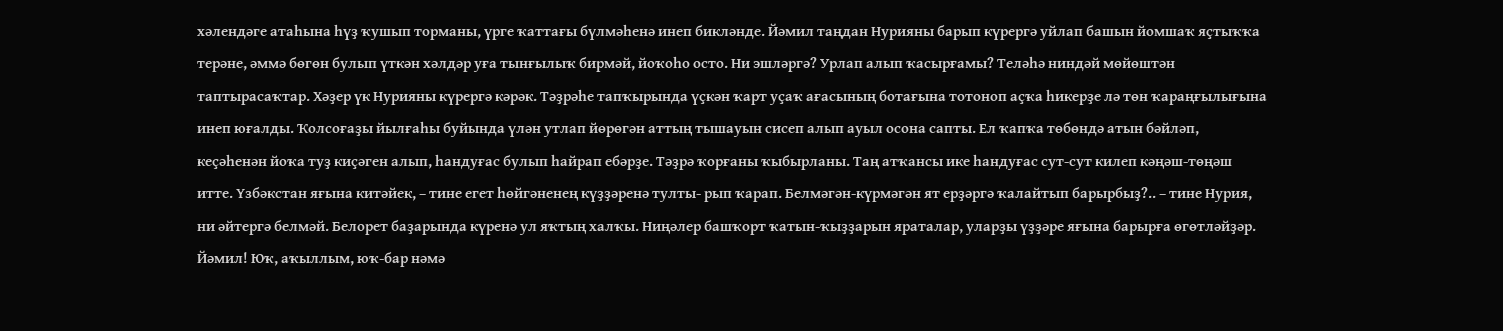хәлендәге атаһына һүҙ ҡушып торманы, үрге ҡаттағы бүлмәһенә инеп бикләнде. Йәмил таңдан Нурияны барып күрергә уйлап башын йомшаҡ яҫтыҡҡа терәне, әммә бөгөн булып үткән хәлдәр уға тынғылыҡ бирмәй, йоҡоһо осто. Ни эшләргә? Урлап алып ҡасырғамы? Теләһә ниндәй мөйөштән таптырасаҡтар. Хәҙер үк Нурияны күрергә кәрәк. Тәҙрәһе тапҡырында үҫкән ҡарт уҫаҡ ағасының ботағына тотоноп аҫҡа һикерҙе лә төн ҡараңғылығына инеп юғалды. Ҡолсоғаҙы йылғаһы буйында үлән утлап йөрөгән аттың тышауын сисеп алып ауыл осона сапты. Ел ҡапҡа төбөндә атын бәйләп, кеҫәһенән йоҡа туҙ киҫәген алып, һандуғас булып һайрап ебәрҙе. Тәҙрә ҡорғаны ҡыбырланы. Таң атҡансы ике һандуғас сут-сут килеп кәңәш-төңәш итте. Үзбәкстан яғына китәйек, – тине егет һөйгәненең күҙҙәренә тулты- рып ҡарап. Белмәгән-күрмәгән ят ерҙәргә ҡалайтып барырбыҙ?.. – тине Нурия, ни әйтергә белмәй. Белорет баҙарында күренә ул яҡтың халҡы. Ниңәлер башҡорт ҡатын-ҡыҙҙарын яраталар, уларҙы үҙҙәре яғына барырға өгөтләйҙәр. Йәмил! Юҡ, аҡыллым, юҡ-бар нәмә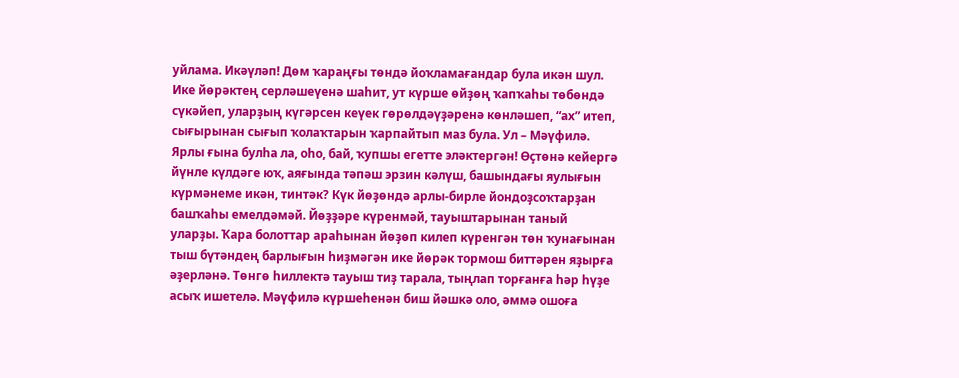уйлама. Икәүләп! Дөм ҡараңғы төндә йоҡламағандар була икән шул. Ике йөрәктең серләшеүенә шаһит, ут күрше өйҙөң ҡапҡаһы төбөндә сүкәйеп, уларҙың күгәрсен кеүек гөрөлдәүҙәренә көнләшеп, “ах” итеп, сығырынан сығып ҡолаҡтарын ҡарпайтып маз була. Ул – Мәүфилә. Ярлы ғына булһа ла, оһо, бай, ҡупшы егетте эләктергән! Өҫтөнә кейергә йүнле күлдәге юҡ, аяғында тәпәш эрзин кәлүш, башындағы яулығын күрмәнеме икән, тинтәк? Күк йөҙөндә арлы-бирле йондоҙсоҡтарҙан башҡаһы емелдәмәй. Йөҙҙәре күренмәй, тауыштарынан таный уларҙы. Ҡара болоттар араһынан йөҙөп килеп күренгән төн ҡунағынан тыш бүтәндең барлығын һиҙмәгән ике йөрәк тормош биттәрен яҙырға әҙерләнә. Төнгө һиллектә тауыш тиҙ тарала, тыңлап торғанға һәр һүҙе асыҡ ишетелә. Мәүфилә күршеһенән биш йәшкә оло, әммә ошоға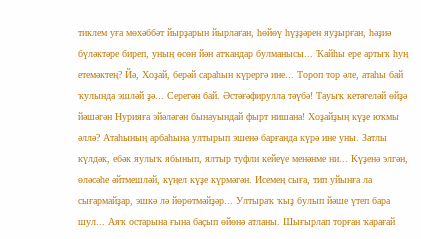тиклем уға мөхәббәт йырҙарын йырлаған, һөйөү һүҙҙәрен яуҙырған, һәҙиә бүләктәре биреп, уның өсөн йән атҡандар булманысы... Ҡайһы ере артыҡ һуң етемәктең? Йә, Хоҙай, берәй сараһын күрергә ине... Тороп тор әле, атаһы бай ҡулында эшләй ҙә... Серегән бай. Әстәғәфирулла тәүбә! Тауыҡ кетәгеләй өйҙә йәшәгән Нурияға эйәләгән бынауындай фырт нишана! Хоҙайҙың күҙе юҡмы әллә? Атаһының арбаһына ултырып эшенә барғанда күрә ине уны. Затлы күлдәк, ебәк яулыҡ ябынып, ялтыр туфли кейеүе менәнме ни... Күҙенә элгән, өләсәһе әйтмешләй, күңел күҙе күрмәгән. Исемең сыға, тип уйынға ла сығармайҙар, эшкә лә йөрөтмәйҙәр... Ултыраҡ ҡыҙ булып йәше үтеп бара шул... Аяҡ остарына ғына баҫып өйөнә атланы. Шығырлап торған ҡарағай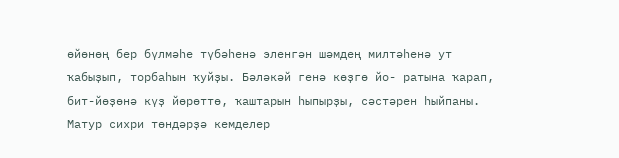өйөнөң бер бүлмәһе түбәһенә эленгән шәмдең милтәһенә ут ҡабыҙып, торбаһын ҡуйҙы. Бәләкәй генә көҙгө йо- ратына ҡарап, бит-йөҙөнә күҙ йөрөттө, ҡаштарын һыпырҙы, сәстәрен һыйпаны. Матур сихри төндәрҙә кемделер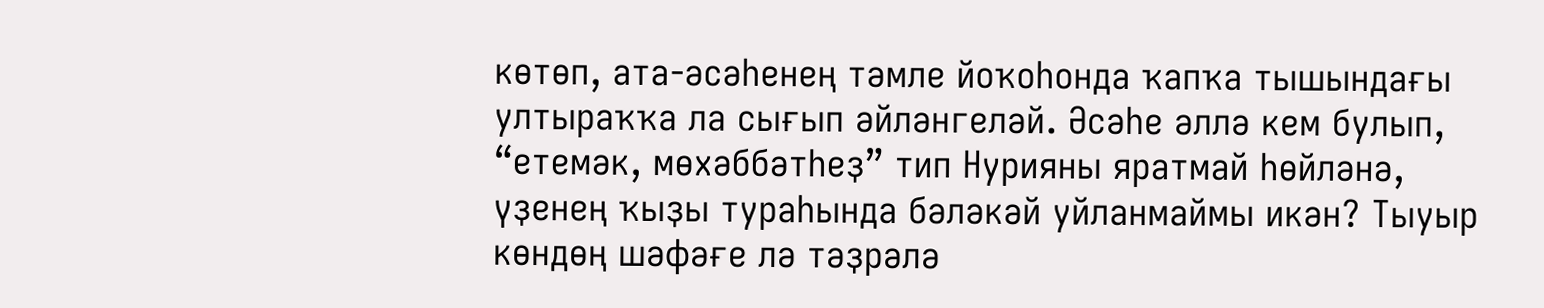көтөп, ата-әсәһенең тәмле йоҡоһонда ҡапҡа тышындағы ултыраҡҡа ла сығып әйләнгеләй. Әсәһе әллә кем булып, “етемәк, мөхәббәтһеҙ” тип Нурияны яратмай һөйләнә, үҙенең ҡыҙы тураһында бәләкәй уйланмаймы икән? Тыуыр көндөң шәфәғе лә тәҙрәлә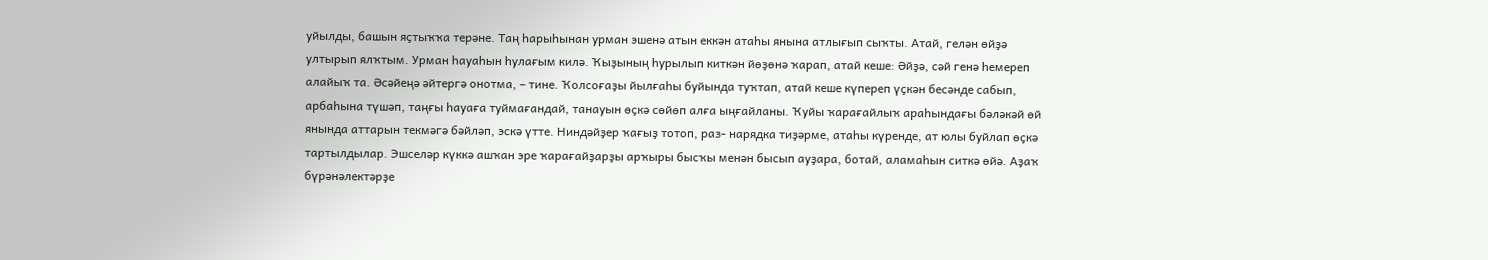уйылды, башын яҫтыҡҡа терәне. Таң һарыһынан урман эшенә атын еккән атаһы янына атлығып сыҡты. Атай, гелән өйҙә ултырып ялҡтым. Урман һауаһын һулағым килә. Ҡыҙының һурылып киткән йөҙөнә ҡарап, атай кеше: Әйҙә, сәй генә һемереп алайыҡ та. Әсәйеңә әйтергә онотма, – тине. Ҡолсоғаҙы йылғаһы буйында туҡтап, атай кеше күпереп үҫкән бесәнде сабып, арбаһына түшәп, таңғы һауаға туймағандай, танауын өҫкә сөйөп алға ыңғайланы. Ҡуйы ҡарағайлыҡ араһындағы бәләкәй өй янында аттарын текмәгә бәйләп, эскә үтте. Ниндәйҙер ҡағыҙ тотоп, раз- нарядка тиҙәрме, атаһы күренде, ат юлы буйлап өҫкә тартылдылар. Эшселәр күккә ашҡан эре ҡарағайҙарҙы арҡыры бысҡы менән бысып ауҙара, ботай, аламаһын ситкә өйә. Аҙаҡ бүрәнәлектәрҙе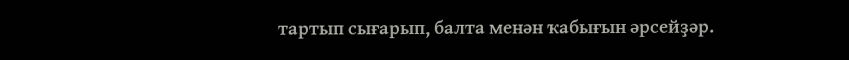тартып сығарып, балта менән ҡабығын әрсейҙәр.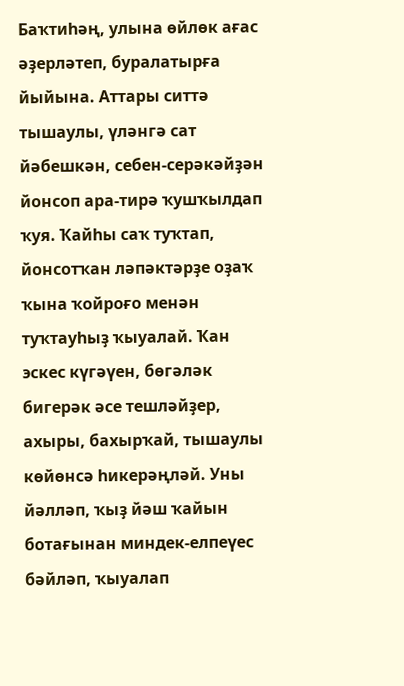Баҡтиһәң, улына өйлөк ағас әҙерләтеп, буралатырға йыйына. Аттары ситтә тышаулы, үләнгә сат йәбешкән, себен-серәкәйҙән йонсоп ара-тирә ҡушҡылдап ҡуя. Ҡайһы саҡ туҡтап, йонсотҡан ләпәктәрҙе оҙаҡ ҡына ҡойроғо менән туҡтауһыҙ ҡыуалай. Ҡан эскес күгәүен, бөгәләк бигерәк әсе тешләйҙер, ахыры, бахырҡай, тышаулы көйөнсә һикерәңләй. Уны йәлләп, ҡыҙ йәш ҡайын ботағынан миндек-елпеүес бәйләп, ҡыуалап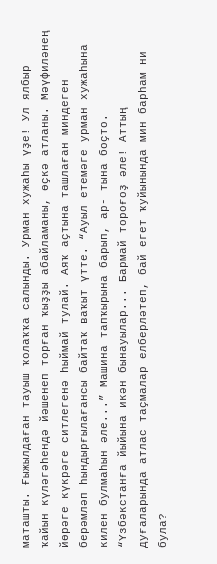маташты. Ғыжылдаған тауыш ҡолаҡҡа салынды. Урман хужаһы үҙе! Ул ялбыр ҡайын күләгәһендә йәшенеп торған ҡыҙҙы абайламаны, өҫкә атланы. Мәүфиләнең йөрәге күкрәге ситлегенә һыймай тулай. Аяҡ аҫтына ташлаған миндеген берәмләп һындырғылағансы байтаҡ ваҡыт үтте. “Ауыл етемәге урман хужаһына килен булмаһын әле...” Машина тапҡырына барып, ар- тына боҫто. “Үзбәкстанға йыйына икән бынауылар... Бармай тороғоҙ әле! Аттың дуғаларында атлас таҫмалар елберләтеп, бай егет ҡуйынында мин барһам ни була?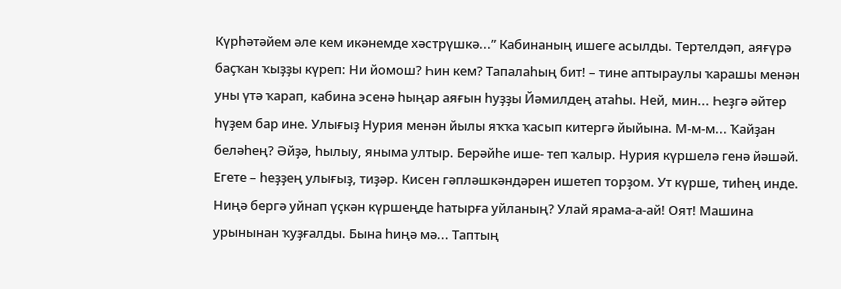Күрһәтәйем әле кем икәнемде хәстрүшкә...” Кабинаның ишеге асылды. Тертелдәп, аяғүрә баҫҡан ҡыҙҙы күреп: Ни йомош? Һин кем? Тапалаһың бит! – тине аптыраулы ҡарашы менән уны үтә ҡарап, кабина эсенә һыңар аяғын һуҙҙы Йәмилдең атаһы. Ней, мин... Һеҙгә әйтер һүҙем бар ине. Улығыҙ Нурия менән йылы яҡҡа ҡасып китергә йыйына. М-м-м... Ҡайҙан беләһең? Әйҙә, һылыу, яныма ултыр. Берәйһе ише- теп ҡалыр. Нурия күршелә генә йәшәй. Егете – һеҙҙең улығыҙ, тиҙәр. Кисен гәпләшкәндәрен ишетеп торҙом. Ут күрше, тиһең инде. Ниңә бергә уйнап үҫкән күршеңде һатырға уйланың? Улай ярама-а-ай! Оят! Машина урынынан ҡуҙғалды. Бына һиңә мә... Таптың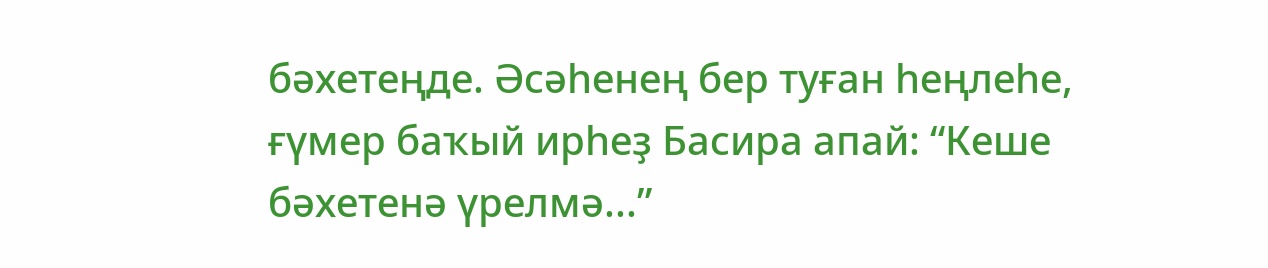бәхетеңде. Әсәһенең бер туған һеңлеһе, ғүмер баҡый ирһеҙ Басира апай: “Кеше бәхетенә үрелмә...”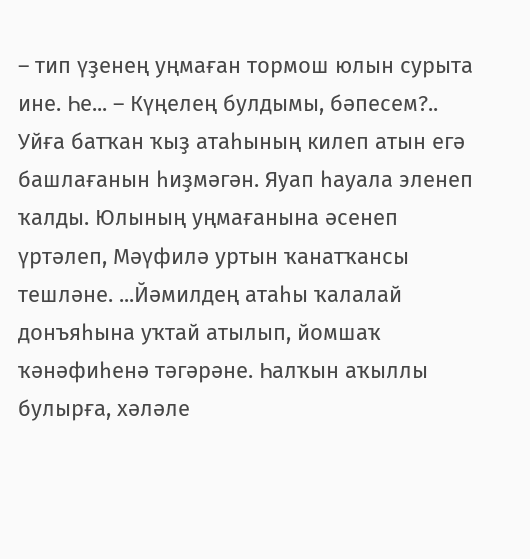– тип үҙенең уңмаған тормош юлын сурыта ине. Һе... – Күңелең булдымы, бәпесем?.. Уйға батҡан ҡыҙ атаһының килеп атын егә башлағанын һиҙмәгән. Яуап һауала эленеп ҡалды. Юлының уңмағанына әсенеп үртәлеп, Мәүфилә уртын ҡанатҡансы тешләне. ...Йәмилдең атаһы ҡалалай донъяһына уҡтай атылып, йомшаҡ ҡәнәфиһенә тәгәрәне. Һалҡын аҡыллы булырға, хәләле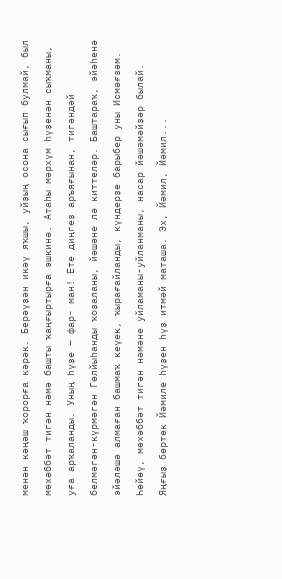менән кәңәш ҡорорға кәрәк. Берәүҙән икәү яҡшы, уйҙың осона сығып булмай, был мөхәббәт тигән нәмә башты ҡаңғыртырға эшкинә. Атаһы мәрхүм һүҙенән сыҡманы, уға арҡаланды. Уның һүҙе – фар- ман! Ете диңгеҙ аръяғынан, тигәндәй белмәгән-күрмәгән Гөлйыһанды ҡоҙаланы, йәшәне лә киттеләр. Баштараҡ, эйәһенә эйәләшә алмаған башмаҡ кеүек, ҡырағайланды, күндерҙе барыбер уны Исмәғзәм. Һөйөү, мөхәббәт тигән нәмәне уйламаны-уйланманы, насар йәшәмәйҙәр былай. Яңғыҙ бөртөк Йәмиле һүҙен һүҙ итмәй маташа. Эх, Йәмил, Йәмил...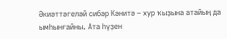Әкиәттәгеләй сибәр Кәнитә – хур ҡыҙына атайың да ымһынғайны. Ата һүҙен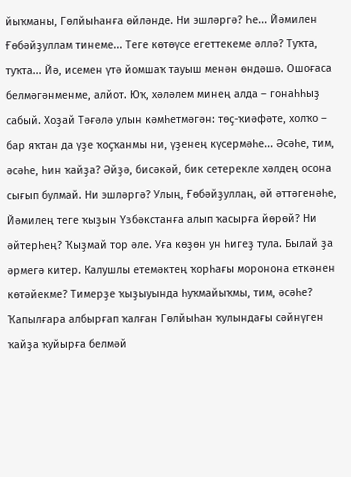йыҡманы, Гөлйыһанға өйләнде. Ни эшләргә? Һе... Йәмилен Ғөбәйҙуллам тинеме... Теге көтөүсе егеттекеме әллә? Туҡта, туҡта... Йә, исемен үтә йомшаҡ тауыш менән өндәшә. Ошоғаса белмәгәнменме, алйот. Юҡ, хәләлем минең алда – гонаһһыҙ сабый. Хоҙай Тәғәлә улын кәмһетмәгән: төҫ-ҡиәфәте, холҡо – бар яҡтан да үҙе ҡоҫҡанмы ни, үҙенең күсермәһе... Әсәһе, тим, әсәһе, һин ҡайҙа? Әйҙә, бисәкәй, бик сетерекле хәлдең осона сығып булмай. Ни эшләргә? Улың, Ғөбәйҙуллаң, әй әттәгенәһе, Йәмилең теге ҡыҙын Үзбәкстанға алып ҡасырға йөрөй? Ни әйтерһең? Ҡыҙмай тор әле. Уға көҙөн ун һигеҙ тула. Былай ҙа әрмегә китер. Калушлы етемәктең ҡорһағы моронона еткәнен көтәйекме? Тимерҙе ҡыҙыуында һуҡмайыҡмы, тим, әсәһе? Ҡапылғара албырғап ҡалған Гөлйыһан ҡулындағы сәйнүген ҡайҙа ҡуйырға белмәй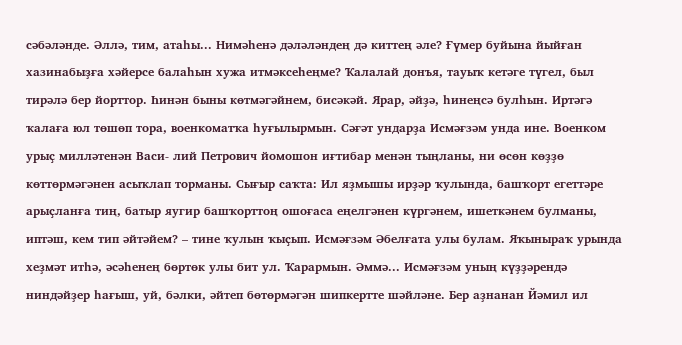сәбәләнде. Әллә, тим, атаһы... Нимәһенә дәләләндең дә киттең әле? Ғүмер буйына йыйған хазинабыҙға хәйерсе балаһын хужа итмәксеһеңме? Ҡалалай донъя, тауыҡ кетәге түгел, был тирәлә бер йорттор. Һинән быны көтмәгәйнем, бисәкәй. Ярар, әйҙә, һинеңсә булһын. Иртәгә ҡалаға юл төшөп тора, военкоматҡа һуғылырмын. Сәғәт ундарҙа Исмәғзәм унда ине. Военком урыҫ милләтенән Васи- лий Петрович йомошон иғтибар менән тыңланы, ни өсөн көҙҙө көттөрмәгәнен асыҡлап торманы. Сығыр саҡта: Ил яҙмышы ирҙәр ҡулында, башҡорт егеттәре арыҫланға тиң, батыр яугир башҡорттоң ошоғаса еңелгәнен күргәнем, ишеткәнем булманы, иптәш, кем тип әйтәйем? – тине ҡулын ҡыҫып. Исмәғзәм Әбелғата улы булам. Яҡыныраҡ урында хеҙмәт итһә, әсәһенең бөртөк улы бит ул. Ҡарармын. Әммә... Исмәғзәм уның күҙҙәрендә ниндәйҙер һағыш, уй, бәлки, әйтеп бөтөрмәгән шипкертте шәйләне. Бер аҙнанан Йәмил ил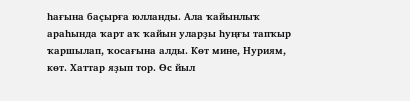һағына баҫырға юлланды. Ала ҡайынлыҡ араһында ҡарт аҡ ҡайын уларҙы һуңғы тапҡыр ҡаршылап, ҡосағына алды. Көт мине, Нуриям, көт. Хаттар яҙып тор. Өс йыл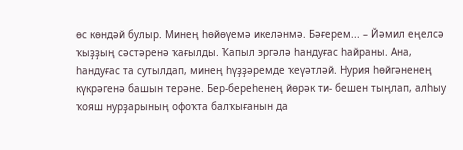өс көндәй булыр. Минең һөйөүемә икеләнмә. Бәғерем... – Йәмил еңелсә ҡыҙҙың сәстәренә ҡағылды. Ҡапыл эргәлә һандуғас һайраны. Ана, һандуғас та сутылдап, минең һүҙҙәремде ҡеүәтләй. Нурия һөйгәненең күкрәгенә башын терәне. Бер-береһенең йөрәк ти- бешен тыңлап, алһыу ҡояш нурҙарының офоҡта балҡығанын да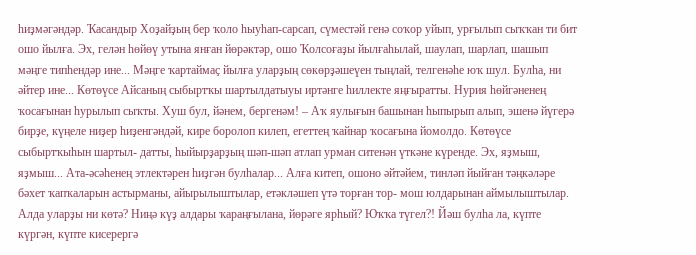һиҙмәгәндәр. Ҡасандыр Хоҙайҙың бер ҡоло һыуһап-сарсап, сүместәй генә соҡор уйып, урғылып сыҡҡан ти бит ошо йылға. Эх, гелән һөйөү утына янған йөрәктәр, ошо Ҡолсоғаҙы йылғаһылай, шаулап, шарлап, шашып мәңге типһендәр ине... Мәңге ҡартаймаҫ йылға уларҙың сөкөрҙәшеүен тыңлай, телгенәһе юҡ шул. Булһа, ни әйтер ине... Көтөүсе Айсаның сыбыртҡы шартылдатыуы иртәнге һиллекте яңғыратты. Нурия һөйгәненең ҡосағынан һурылып сыҡты. Хуш бул, йәнем, бергенәм! – Аҡ яулығын башынан һыпырып алып, эшенә йүгерә бирҙе, күңеле ниҙер һиҙенгәндәй, кире боролоп килеп, егеттең ҡайнар ҡосағына йомолдо. Көтөүсе сыбыртҡыһын шартыл- датты, һыйырҙарҙың шәп-шәп атлап урман ситенән үткәне күренде. Эх, яҙмыш, яҙмыш... Ата-әсәһенең этлектәрен һиҙгән булһалар... Алға китеп, ошоно әйтәйем, тинләп йыйған тәңкәләре бәхет ҡапҡаларын астырманы, айырылыштылар, етәкләшеп үтә торған тор- мош юлдарынан аймылыштылар. Алда уларҙы ни көтә? Ниңә күҙ алдары ҡараңғылана, йөрәге ярһый? Юҡҡа түгел?! Йәш булһа ла, күпте күргән, күпте кисерергә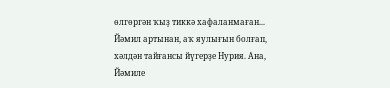өлгөргән ҡыҙ тиккә хафаланмаған... Йәмил артынан, аҡ яулығын болғап, хәлдән тайғансы йүгерҙе Нурия. Ана, Йәмиле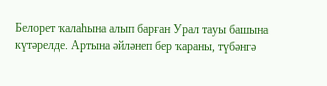Белорет ҡалаһына алып барған Урал тауы башына күтәрелде. Артына әйләнеп бер ҡараны, түбәнгә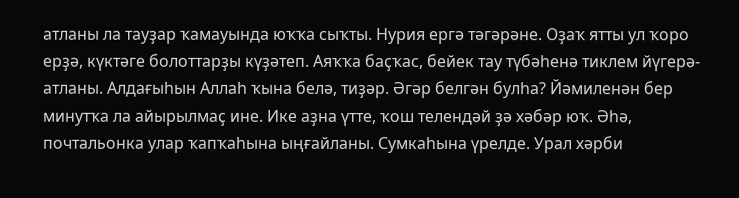атланы ла тауҙар ҡамауында юҡҡа сыҡты. Нурия ергә тәгәрәне. Оҙаҡ ятты ул ҡоро ерҙә, күктәге болоттарҙы күҙәтеп. Аяҡҡа баҫҡас, бейек тау түбәһенә тиклем йүгерә-атланы. Алдағыһын Аллаһ ҡына белә, тиҙәр. Әгәр белгән булһа? Йәмиленән бер минутҡа ла айырылмаҫ ине. Ике аҙна үтте, ҡош телендәй ҙә хәбәр юҡ. Әһә, почтальонка улар ҡапҡаһына ыңғайланы. Сумкаһына үрелде. Урал хәрби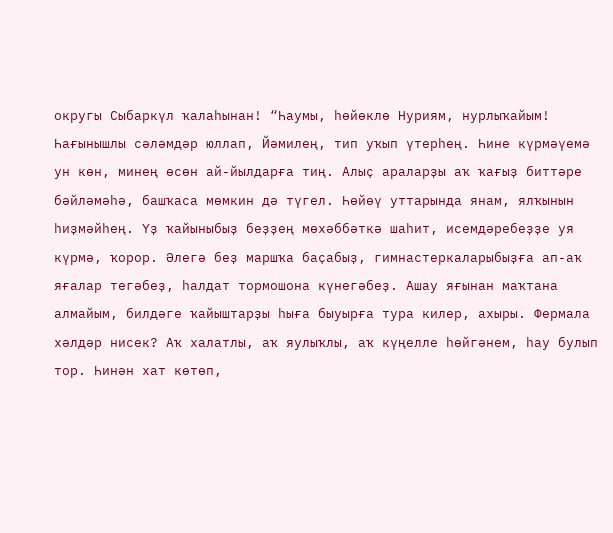округы Сыбаркүл ҡалаһынан! “Һаумы, һөйөклө Нуриям, нурлыҡайым! Һағынышлы сәләмдәр юллап, Йәмилең, тип уҡып үтерһең. Һине күрмәүемә ун көн, минең өсөн ай-йылдарға тиң. Алыҫ араларҙы аҡ ҡағыҙ биттәре бәйләмәһә, башҡаса мөмкин дә түгел. Һөйөү уттарында янам, ялҡынын һиҙмәйһең. Үҙ ҡайыныбыҙ беҙҙең мөхәббәткә шаһит, исемдәребеҙҙе уя күрмә, ҡорор. Әлегә беҙ маршҡа баҫабыҙ, гимнастеркаларыбыҙға ап-аҡ яғалар тегәбеҙ, һалдат тормошона күнегәбеҙ. Ашау яғынан маҡтана алмайым, билдәге ҡайыштарҙы һыға быуырға тура килер, ахыры. Фермала хәлдәр нисек? Аҡ халатлы, аҡ яулыҡлы, аҡ күңелле һөйгәнем, һау булып тор. Һинән хат көтөп,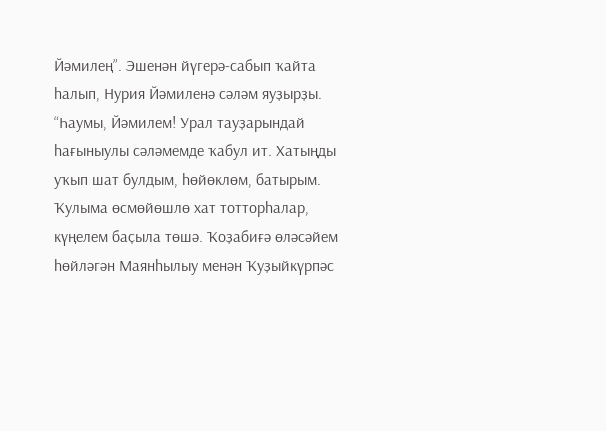Йәмилең”. Эшенән йүгерә-сабып ҡайта һалып, Нурия Йәмиленә сәләм яуҙырҙы. “Һаумы, Йәмилем! Урал тауҙарындай һағыныулы сәләмемде ҡабул ит. Хатыңды уҡып шат булдым, һөйөклөм, батырым. Ҡулыма өсмөйөшлө хат тотторһалар, күңелем баҫыла төшә. Ҡоҙабиғә өләсәйем һөйләгән Маянһылыу менән Ҡуҙыйкүрпәс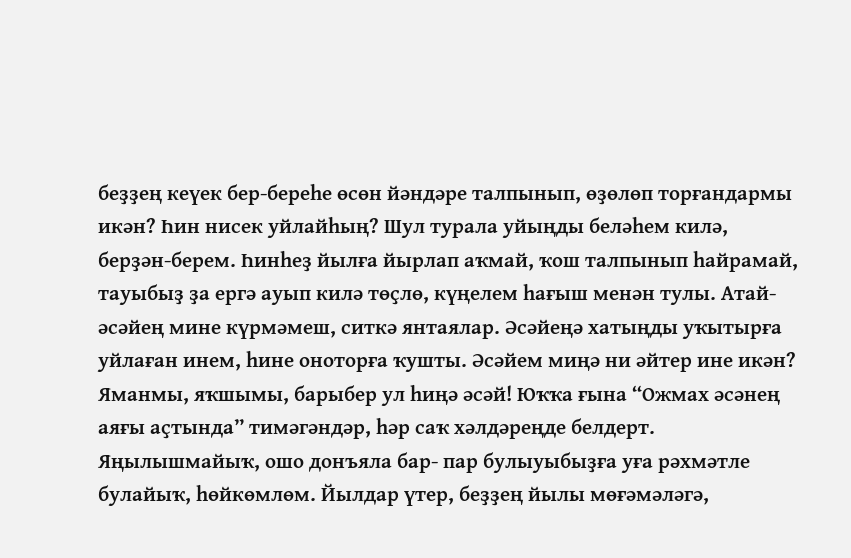беҙҙең кеүек бер-береһе өсөн йәндәре талпынып, өҙөлөп торғандармы икән? Һин нисек уйлайһың? Шул турала уйыңды беләһем килә, берҙән-берем. Һинһеҙ йылға йырлап аҡмай, ҡош талпынып һайрамай, тауыбыҙ ҙа ергә ауып килә төҫлө, күңелем һағыш менән тулы. Атай-әсәйең мине күрмәмеш, ситкә янтаялар. Әсәйеңә хатыңды уҡытырға уйлаған инем, һине оноторға ҡушты. Әсәйем миңә ни әйтер ине икән? Яманмы, яҡшымы, барыбер ул һиңә әсәй! Юҡҡа ғына “Ожмах әсәнең аяғы аҫтында” тимәгәндәр, һәр саҡ хәлдәреңде белдерт. Яңылышмайыҡ, ошо донъяла бар- пар булыуыбыҙға уға рәхмәтле булайыҡ, һөйкөмлөм. Йылдар үтер, беҙҙең йылы мөғәмәләгә,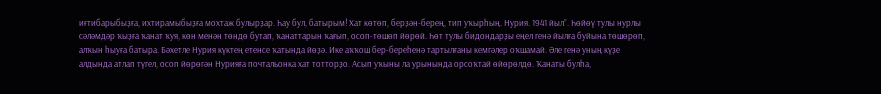иғтибарыбыҙға, ихтирамыбыҙға мохтаж булырҙар. Һау бул, батырым! Хат көтөп, берҙән-берең, тип уҡырһың. Нурия. 1941 йыл”. Һөйөү тулы нурлы сәләмдәр ҡыҙға ҡанат ҡуя, көн менән төндө бутап, ҡанаттарын ҡағып, осоп-төшөп йөрөй. Һөт тулы бидондарҙы еңел генә йылға буйына төшөрөп, алҡын һыуға батыра. Бәхетле Нурия күктең етенсе ҡатында йөҙә. Ике аҡҡош бер-береһенә тартылғаны кемгәлер оҡшамай. Әле генә уның күҙе алдында атлап түгел, осоп йөрөгән Нурияға почтальонка хат тотторҙо. Асып уҡыны ла урынында орсоҡтай өйөрөлдө. Ҡанаты булһа,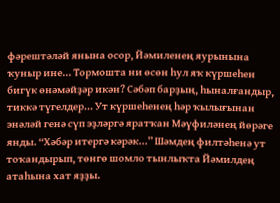фәрештәләй янына осор, Йәмиленең яурынына ҡуныр ине... Тормошта ни өсөн һул яҡ күршеһен бигүк өнәмәйҙәр икән? Сәбәп барҙың, һыналғандыр, тиккә түгелдер... Ут күршеһенең һәр ҡылығынан энәләй генә сүп эҙләргә яратҡан Мәүфиләнең йөрәге янды. “Хәбәр итергә кәрәк...” Шәмдең филтәһенә ут тоҡандырып, төнгө шомло тынлыҡта Йәмилдең атаһына хат яҙҙы.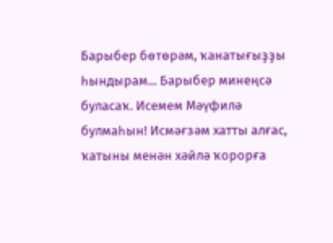Барыбер бөтөрәм, ҡанатығыҙҙы һындырам... Барыбер минеңсә буласаҡ. Исемем Мәүфилә булмаһын! Исмәғзәм хатты алғас, ҡатыны менән хәйлә ҡорорға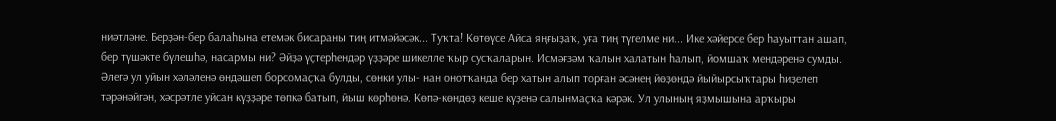ниәтләне. Берҙән-бер балаһына етемәк бисараны тиң итмәйәсәк... Туҡта! Көтөүсе Айса яңғыҙаҡ, уға тиң түгелме ни... Ике хәйерсе бер һауыттан ашап, бер түшәкте бүлешһә, насармы ни? Әйҙә үҫтерһендәр үҙҙәре шикелле ҡыр сусҡаларын. Исмәғзәм ҡалын халатын һалып, йомшаҡ мендәренә сумды. Әлегә ул уйын хәләленә өндәшеп борсомаҫҡа булды, сөнки улы- нан онотҡанда бер хатын алып торған әсәнең йөҙөндә йыйырсыҡтары һиҙелеп тәрәнәйгән, хәсрәтле уйсан күҙҙәре төпкә батып, йыш көрһөнә. Көпә-көндөҙ кеше күҙенә салынмаҫҡа кәрәк. Ул улының яҙмышына арҡыры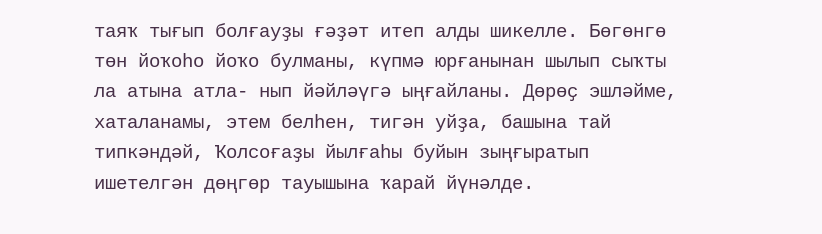таяҡ тығып болғауҙы ғәҙәт итеп алды шикелле. Бөгөнгө төн йоҡоһо йоҡо булманы, күпмә юрғанынан шылып сыҡты ла атына атла- нып йәйләүгә ыңғайланы. Дөрөҫ эшләйме, хаталанамы, этем белһен, тигән уйҙа, башына тай типкәндәй, Ҡолсоғаҙы йылғаһы буйын зыңғыратып ишетелгән дөңгөр тауышына ҡарай йүнәлде.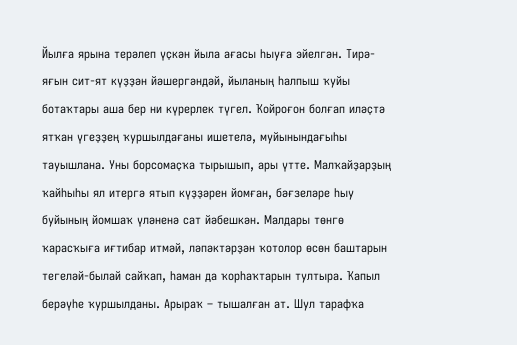Йылға ярына терәлеп үҫкән йыла ағасы һыуға эйелгән. Тирә-яғын сит-ят күҙҙән йәшергәндәй, йыланың һалпыш ҡуйы ботаҡтары аша бер ни күрерлек түгел. Ҡойроғон болғап иләҫтә ятҡан үгеҙҙең ҡуршылдағаны ишетелә, муйынындағыһы тауышлана. Уны борсомаҫҡа тырышып, ары үтте. Малҡайҙарҙың ҡайһыһы ял итергә ятып күҙҙәрен йомған, бәғзеләре һыу буйының йомшаҡ үләненә сат йәбешкән. Малдары төнгө ҡарасҡыға иғтибар итмәй, ләпәктәрҙән ҡотолор өсөн баштарын тегеләй-былай сайҡап, һаман да ҡорһаҡтарын тултыра. Ҡапыл берәүһе ҡуршылданы. Арыраҡ – тышалған ат. Шул тарафҡа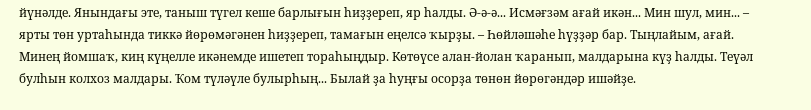йүнәлде. Янындағы эте, таныш түгел кеше барлығын һиҙҙереп, яр һалды. Ә-ә-ә... Исмәғзәм ағай икән... Мин шул, мин... – ярты төн уртаһында тиккә йөрөмәгәнен һиҙҙереп, тамағын еңелсә ҡырҙы. – Һөйләшәһе һүҙҙәр бар. Тыңлайым, ағай. Минең йомшаҡ, киң күңелле икәнемде ишетеп тораһыңдыр. Көтөүсе алан-йолан ҡаранып, малдарына күҙ һалды. Теүәл булһын колхоз малдары. Ҡом түләүле булырһың... Былай ҙа һуңғы осорҙа төнөн йөрөгәндәр ишәйҙе.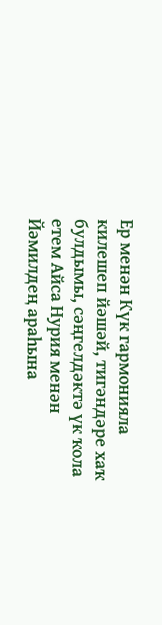Ер менән Күк гармонияла килешеп йәшәй, тигәндәре хаҡ булдымы, сәңгелдәктә үк ҡола етем Айса Нурия менән Йәмилдең араһына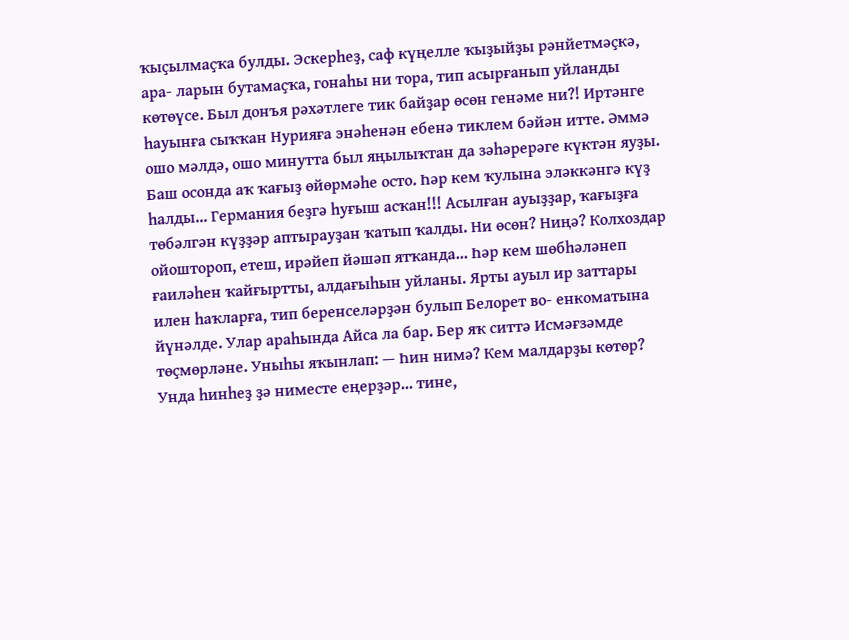ҡыҫылмаҫҡа булды. Эскерһеҙ, саф күңелле ҡыҙыйҙы рәнйетмәҫкә, ара- ларын бутамаҫҡа, гонаһы ни тора, тип асырғанып уйланды көтөүсе. Был донъя рәхәтлеге тик байҙар өсөн генәме ни?! Иртәнге һауынға сыҡҡан Нурияға энәһенән ебенә тиклем бәйән итте. Әммә ошо мәлдә, ошо минутта был яңылыҡтан да зәһәрерәге күктән яуҙы. Баш осонда аҡ ҡағыҙ өйөрмәһе осто. Һәр кем ҡулына эләккәнгә күҙ һалды... Германия беҙгә һуғыш асҡан!!! Асылған ауыҙҙар, ҡағыҙға төбәлгән күҙҙәр аптырауҙан ҡатып ҡалды. Ни өсөн? Ниңә? Колхоздар ойоштороп, етеш, ирәйеп йәшәп ятҡанда... Һәр кем шөбһәләнеп ғаиләһен ҡайғыртты, алдағыһын уйланы. Ярты ауыл ир заттары илен һаҡларға, тип беренселәрҙән булып Белорет во- енкоматына йүнәлде. Улар араһында Айса ла бар. Бер яҡ ситтә Исмәғзәмде төҫмөрләне. Уныһы яҡынлап: — Һин нимә? Кем малдарҙы көтөр? Унда һинһеҙ ҙә ниместе еңерҙәр... тине,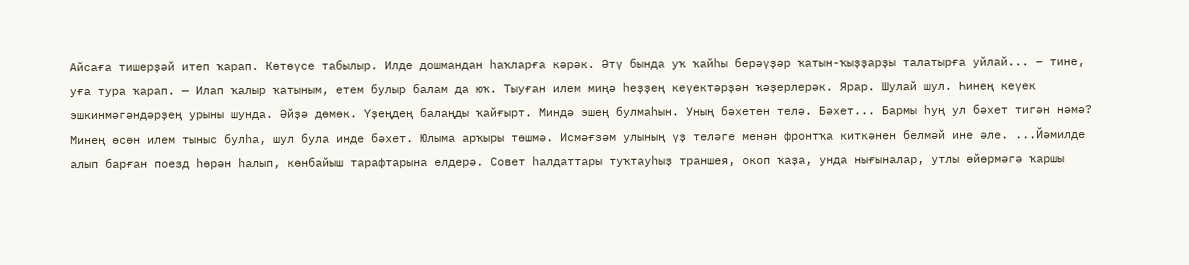Айсаға тишерҙәй итеп ҡарап. Көтөүсе табылыр. Илде дошмандан һаҡларға кәрәк. Әтү бында уҡ ҡайһы берәүҙәр ҡатын-ҡыҙҙарҙы талатырға уйлай... – тине, уға тура ҡарап. — Илап ҡалыр ҡатыным, етем булыр балам да юҡ. Тыуған илем миңә һеҙҙең кеүектәрҙән ҡәҙерлерәк. Ярар. Шулай шул. Һинең кеүек эшкинмәгәндәрҙең урыны шунда. Әйҙә дөмөк. Үҙеңдең балаңды ҡайғырт. Миндә эшең булмаһын. Уның бәхетен телә. Бәхет... Бармы һуң ул бәхет тигән нәмә? Минең өсөн илем тыныс булһа, шул була инде бәхет. Юлыма арҡыры төшмә. Исмәғзәм улының үҙ теләге менән фронтҡа киткәнен белмәй ине әле. ...Йәмилде алып барған поезд һөрән һалып, көнбайыш тарафтарына елдерә. Совет һалдаттары туҡтауһыҙ траншея, окоп ҡаҙа, унда нығыналар, утлы өйөрмәгә ҡаршы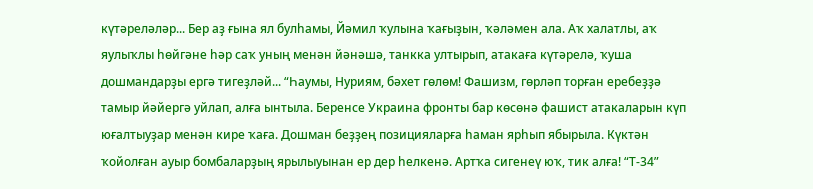күтәреләләр... Бер аҙ ғына ял булһамы, Йәмил ҡулына ҡағыҙын, ҡәләмен ала. Аҡ халатлы, аҡ яулыҡлы һөйгәне һәр саҡ уның менән йәнәшә, танкка ултырып, атакаға күтәрелә, ҡуша дошмандарҙы ергә тигеҙләй... “Һаумы, Нуриям, бәхет гөлөм! Фашизм, гөрләп торған еребеҙҙә тамыр йәйергә уйлап, алға ынтыла. Беренсе Украина фронты бар көсөнә фашист атакаларын күп юғалтыуҙар менән кире ҡаға. Дошман беҙҙең позицияларға һаман ярһып ябырыла. Күктән ҡойолған ауыр бомбаларҙың ярылыуынан ер дер һелкенә. Артҡа сигенеү юҡ, тик алға! “Т-34”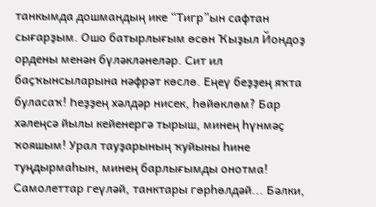танкымда дошмандың ике “Тигр”ын сафтан сығарҙым. Ошо батырлығым өсөн Ҡыҙыл Йондоҙ ордены менән бүләкләнеләр. Сит ил баҫҡынсыларына нәфрәт көслө. Еңеү беҙҙең яҡта буласаҡ! Һеҙҙең хәлдәр нисек, һөйөклөм? Бар хәлеңсә йылы кейенергә тырыш, минең һүнмәҫ ҡояшым! Урал тауҙарының ҡуйыны һине туңдырмаһын, минең барлығымды онотма! Самолеттар геүләй, танктары гөрһөлдәй... Бәлки,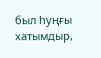был һуңғы хатымдыр,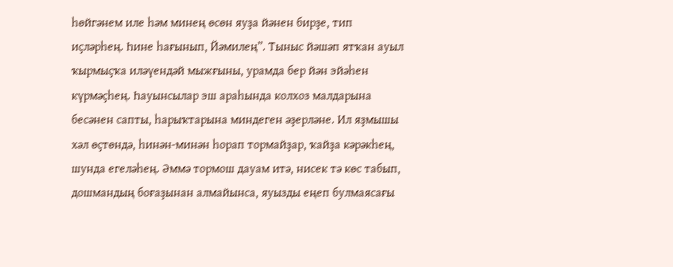һөйгәнем иле һәм минең өсөн яуҙа йәнен бирҙе, тип иҫләрһең. Һине һағынып, Йәмилең”. Тыныс йәшәп ятҡан ауыл ҡырмыҫҡа иләүендәй мыжғыны, урамда бер йән эйәһен күрмәҫһең. Һауынсылар эш араһында колхоз малдарына бесәнен сапты, һарыҡтарына миндеген әҙерләне. Ил яҙмышы хәл өҫтөндә, һинән-минән һорап тормайҙар, ҡайҙа кәрәкһең, шунда егеләһең. Әммә тормош дауам итә, нисек тә көс табып, дошмандың боғаҙынан алмайынса, яуызды еңеп булмаясағы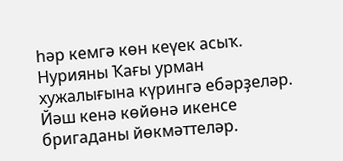һәр кемгә көн кеүек асыҡ. Нурияны Ҡағы урман хужалығына күрингә ебәрҙеләр. Йәш кенә көйөнә икенсе бригаданы йөкмәттеләр.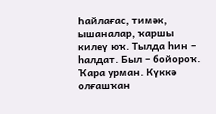Һайлағас, тимәк, ышаналар, ҡаршы килеү юҡ. Тылда һин – һалдат. Был – бойороҡ. Ҡара урман. Күккә олғашҡан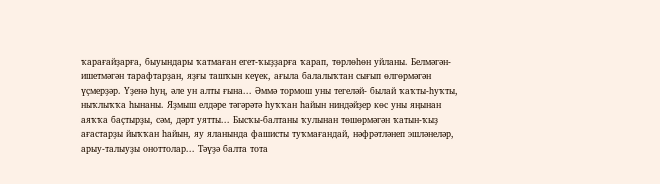ҡарағайҙарға, быуындары ҡатмаған егет-ҡыҙҙарға ҡарап, төрлөһөн уйланы. Белмәгән-ишетмәгән тарафтарҙан, яҙғы ташҡын кеүек, ағыла балалыҡтан сығып өлгөрмәгән үҫмерҙәр. Үҙенә һуң, әле ун алты ғына... Әммә тормош уны тегеләй- былай ҡаҡты-һуҡты, ныҡлыҡҡа һынаны. Яҙмыш елдәре тәгәрәтә һуҡҡан һайын ниндәйҙер көс уны яңынан аяҡҡа баҫтырҙы, сәм, дәрт уятты... Бысҡы-балтаны ҡулынан төшөрмәгән ҡатын-ҡыҙ ағастарҙы йыҡҡан һайын, яу яланында фашисты туҡмағандай, нәфрәтләнеп эшләнеләр, арыу-талыуҙы оноттолар... Тәүҙә балта тота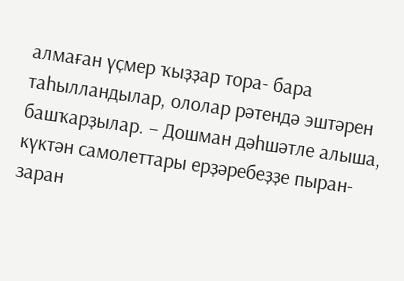алмаған үҫмер ҡыҙҙар тора- бара таһылландылар, ололар рәтендә эштәрен башҡарҙылар. – Дошман дәһшәтле алыша, күктән самолеттары ерҙәребеҙҙе пыран- заран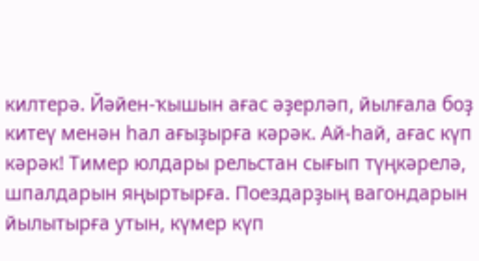килтерә. Йәйен-ҡышын ағас әҙерләп, йылғала боҙ китеү менән һал ағыҙырға кәрәк. Ай-һай, ағас күп кәрәк! Тимер юлдары рельстан сығып түңкәрелә, шпалдарын яңыртырға. Поездарҙың вагондарын йылытырға утын, күмер күп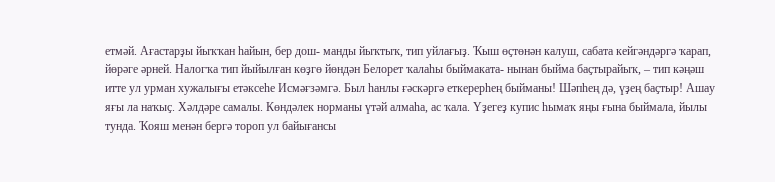етмәй. Ағастарҙы йыҡҡан һайын, бер дош- манды йыҡтыҡ, тип уйлағыҙ. Ҡыш өҫтөнән калуш, сабата кейгәндәргә ҡарап, йөрәге әрней. Налогҡа тип йыйылған көҙгө йөндән Белорет ҡалаһы быймаката- нынан быйма баҫтырайыҡ, – тип кәңәш итте ул урман хужалығы етәксеһе Исмәғзәмгә. Был һанлы ғәскәргә еткерерһең быйманы! Шәпһең дә, үҙең баҫтыр! Ашау яғы ла наҡыҫ. Хәлдәре самалы. Көндәлек норманы үтәй алмаһа, ас ҡала. Үҙегеҙ купис һымаҡ яңы ғына быймала, йылы тунда. Ҡояш менән бергә тороп ул байығансы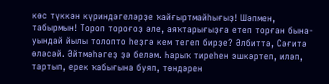көс түккән күриндәгеләрҙе ҡайғыртмайһығыҙ! Шәпмен, табырмын! Тороп тороғоҙ әле, аяҡтарығыҙға етеп торған бына- уындай йылы толопто һеҙгә кем тегеп бирҙе? Әлбиттә, Сәғитә өләсәй. Әйтмәһәгеҙ ҙә беләм. Һарыҡ тиреһен эшкәртеп, иләп, тартып, ерек ҡабығына буяп, төндәрен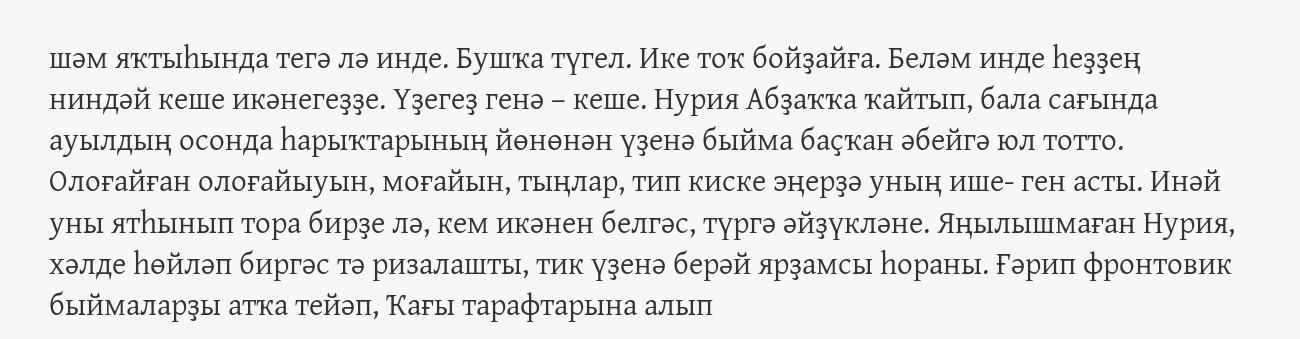шәм яҡтыһында тегә лә инде. Бушҡа түгел. Ике тоҡ бойҙайға. Беләм инде һеҙҙең ниндәй кеше икәнегеҙҙе. Үҙегеҙ генә – кеше. Нурия Абҙаҡҡа ҡайтып, бала сағында ауылдың осонда һарыҡтарының йөнөнән үҙенә быйма баҫҡан әбейгә юл тотто. Олоғайған олоғайыуын, моғайын, тыңлар, тип киске эңерҙә уның ише- ген асты. Инәй уны ятһынып тора бирҙе лә, кем икәнен белгәс, түргә әйҙүкләне. Яңылышмаған Нурия, хәлде һөйләп биргәс тә ризалашты, тик үҙенә берәй ярҙамсы һораны. Ғәрип фронтовик быймаларҙы атҡа тейәп, Ҡағы тарафтарына алып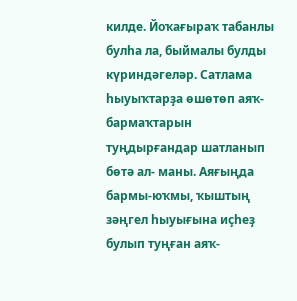килде. Йоҡағыраҡ табанлы булһа ла, быймалы булды күриндәгеләр. Сатлама һыуыҡтарҙа өшөтөп аяҡ-бармаҡтарын туңдырғандар шатланып бөтә ал- маны. Аяғыңда бармы-юҡмы, ҡыштың зәңгел һыуығына иҫһеҙ булып туңған аяҡ-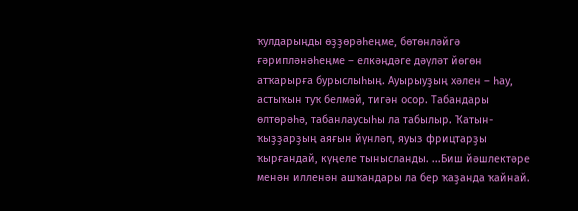ҡулдарыңды өҙҙөрәһеңме, бөтөнләйгә ғәрипләнәһеңме – елкәңдәге дәүләт йөгөн атҡарырға бурыслыһың. Ауырыуҙың хәлен – һау, астыҡын туҡ белмәй, тигән осор. Табандары өлтөрәһә, табанлаусыһы ла табылыр. Ҡатын-ҡыҙҙарҙың аяғын йүнләп, яуыз фрицтарҙы ҡырғандай, күңеле тынысланды. ...Биш йәшлектәре менән илленән ашҡандары ла бер ҡаҙанда ҡайнай.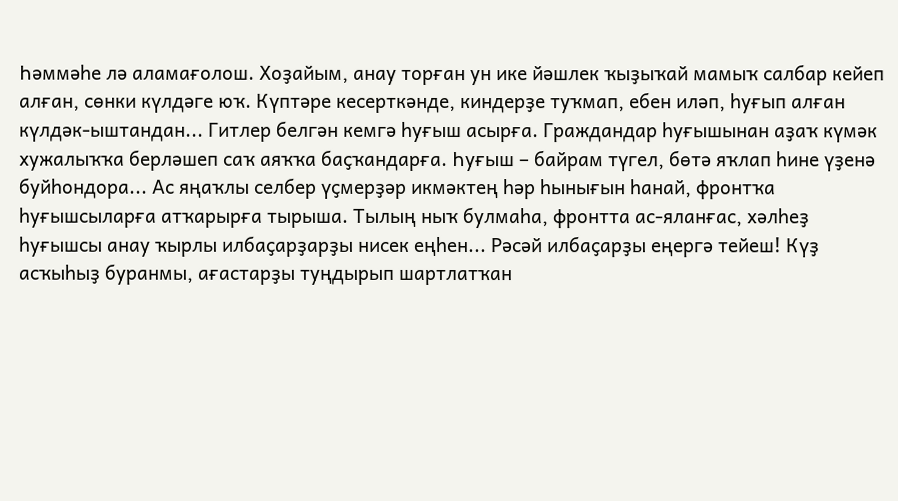Һәммәһе лә аламағолош. Хоҙайым, анау торған ун ике йәшлек ҡыҙыҡай мамыҡ салбар кейеп алған, сөнки күлдәге юҡ. Күптәре кесерткәнде, киндерҙе туҡмап, ебен иләп, һуғып алған күлдәк-ыштандан... Гитлер белгән кемгә һуғыш асырға. Граждандар һуғышынан аҙаҡ күмәк хужалыҡҡа берләшеп саҡ аяҡҡа баҫҡандарға. Һуғыш – байрам түгел, бөтә яҡлап һине үҙенә буйһондора... Ас яңаҡлы селбер үҫмерҙәр икмәктең һәр һынығын һанай, фронтҡа һуғышсыларға атҡарырға тырыша. Тылың ныҡ булмаһа, фронтта ас-яланғас, хәлһеҙ һуғышсы анау ҡырлы илбаҫарҙарҙы нисек еңһен... Рәсәй илбаҫарҙы еңергә тейеш! Күҙ асҡыһыҙ буранмы, ағастарҙы туңдырып шартлатҡан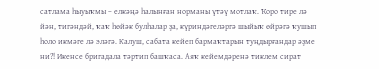сатлама һыуыҡмы – елкәңә һалынған норманы үтәү мотлаҡ. Ҡоро тире лә йән, тигәндәй, ҡаҡ һөйәк булһалар ҙа, күриндәгеләргә шыйыҡ өйрәгә ҡушып һоло икмәге лә эләгә. Калуш, сабата кейеп бармаҡтарын туңдырғандар әҙме ни?! Икенсе бригадала тәртип башҡаса. Аяҡ кейемдәренә тиклем сират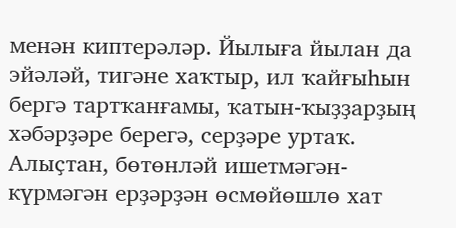менән киптерәләр. Йылыға йылан да эйәләй, тигәне хаҡтыр, ил ҡайғыһын бергә тартҡанғамы, ҡатын-ҡыҙҙарҙың хәбәрҙәре берегә, серҙәре уртаҡ. Алыҫтан, бөтөнләй ишетмәгән-күрмәгән ерҙәрҙән өсмөйөшлө хат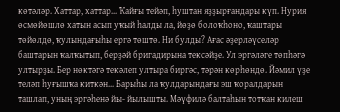көтәләр. Хаттар, хаттар... Ҡайғы тейәп, һуштан яҙҙырғандары күп. Нурия өсмөйөшлө хатын асып уҡый һалды ла, йөҙө болоҡһоно, ҡаштары төйөлдө, ҡулындағыһы ергә төштө. Ни булды? Ағас әҙерләүселәр баштарын ҡалҡытып, берҙәй бригадирына тексәйҙе. Ул эргәләге төпһәгә ултырҙы. Бер нөктәгә текәлеп ултыра биргәс, тәрән көрһөндө. Йәмил үҙе теләп һуғышҡа киткән... Барыһы ла ҡулдарындағы эш ҡоралдарын ташлап, уның эргәһенә йы- йылышты. Мәүфилә балтаһын тотҡан килеш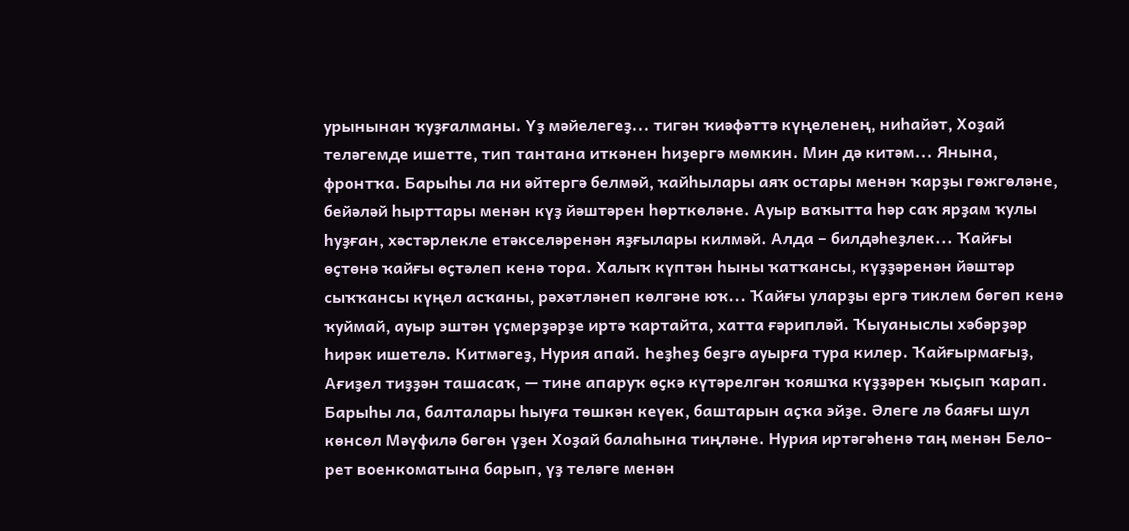урынынан ҡуҙғалманы. Үҙ мәйелегеҙ... тигән ҡиәфәттә күңеленең, ниһайәт, Хоҙай теләгемде ишетте, тип тантана иткәнен һиҙергә мөмкин. Мин дә китәм... Янына, фронтҡа. Барыһы ла ни әйтергә белмәй, ҡайһылары аяҡ остары менән ҡарҙы гөжгөләне, бейәләй һырттары менән күҙ йәштәрен һөрткөләне. Ауыр ваҡытта һәр саҡ ярҙам ҡулы һуҙған, хәстәрлекле етәкселәренән яҙғылары килмәй. Алда – билдәһеҙлек... Ҡайғы өҫтөнә ҡайғы өҫтәлеп кенә тора. Халыҡ күптән һыны ҡатҡансы, күҙҙәренән йәштәр сыҡҡансы күңел асҡаны, рәхәтләнеп көлгәне юҡ... Ҡайғы уларҙы ергә тиклем бөгөп кенә ҡуймай, ауыр эштән үҫмерҙәрҙе иртә ҡартайта, хатта ғәрипләй. Ҡыуаныслы хәбәрҙәр һирәк ишетелә. Китмәгеҙ, Нурия апай. Һеҙһеҙ беҙгә ауырға тура килер. Ҡайғырмағыҙ, Ағиҙел тиҙҙән ташасаҡ, — тине апаруҡ өҫкә күтәрелгән ҡояшҡа күҙҙәрен ҡыҫып ҡарап. Барыһы ла, балталары һыуға төшкән кеүек, баштарын аҫҡа эйҙе. Әлеге лә баяғы шул көнсөл Мәүфилә бөгөн үҙен Хоҙай балаһына тиңләне. Нурия иртәгәһенә таң менән Бело- рет военкоматына барып, үҙ теләге менән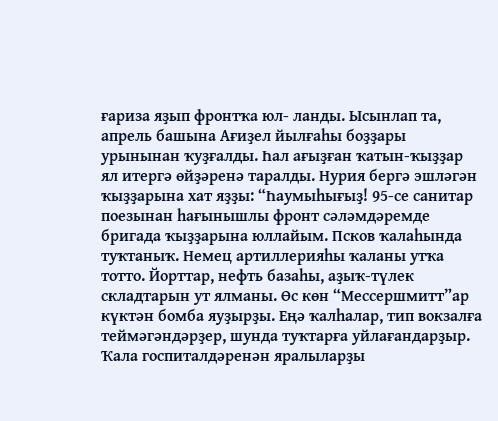ғариза яҙып фронтҡа юл- ланды. Ысынлап та, апрель башына Ағиҙел йылғаһы боҙҙары урынынан ҡуҙғалды. Һал ағыҙған ҡатын-ҡыҙҙар ял итергә өйҙәренә таралды. Нурия бергә эшләгән ҡыҙҙарына хат яҙҙы: “Һаумыһығыҙ! 95-се санитар поезынан һағынышлы фронт сәләмдәремде бригада ҡыҙҙарына юллайым. Псков ҡалаһында туҡтаныҡ. Немец артиллерияһы ҡаланы утҡа тотто. Йорттар, нефть базаһы, аҙыҡ-түлек складтарын ут ялманы. Өс көн “Мессершмитт”ар күктән бомба яуҙырҙы. Еңә ҡалһалар, тип вокзалға теймәгәндәрҙер, шунда туҡтарға уйлағандарҙыр. Ҡала госпиталдәренән яралыларҙы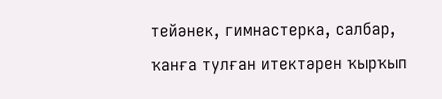тейәнек, гимнастерка, салбар, ҡанға тулған итектәрен ҡырҡып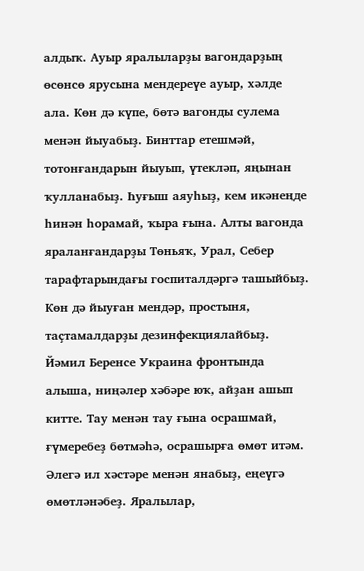алдыҡ. Ауыр яралыларҙы вагондарҙың өсөнсө ярусына мендереүе ауыр, хәлде ала. Көн дә күпе, бөтә вагонды сулема менән йыуабыҙ. Бинттар етешмәй, тотонғандарын йыуып, үтекләп, яңынан ҡулланабыҙ. Һуғыш аяуһыҙ, кем икәнеңде һинән һорамай, ҡыра ғына. Алты вагонда яраланғандарҙы Төньяҡ, Урал, Себер тарафтарындағы госпиталдәргә ташыйбыҙ. Көн дә йыуған мендәр, простыня, таҫтамалдарҙы дезинфекциялайбыҙ. Йәмил Беренсе Украина фронтында алыша, ниңәлер хәбәре юҡ, айҙан ашып китте. Тау менән тау ғына осрашмай, ғүмеребеҙ бөтмәһә, осрашырға өмөт итәм. Әлегә ил хәстәре менән янабыҙ, еңеүгә өмөтләнәбеҙ. Яралылар,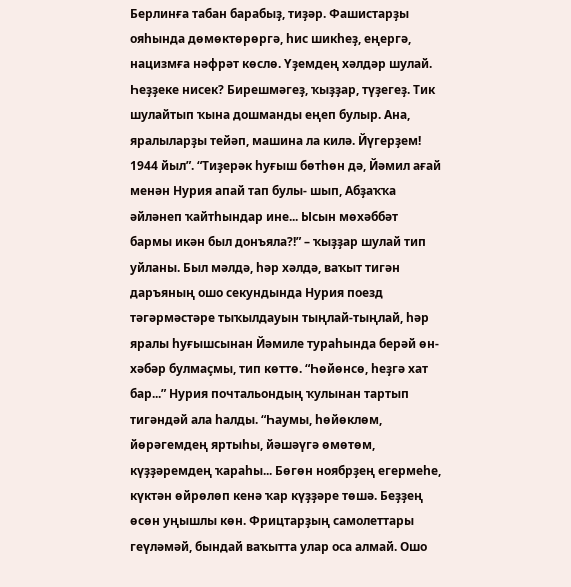Берлинға табан барабыҙ, тиҙәр. Фашистарҙы ояһында дөмөктөрөргә, һис шикһеҙ, еңергә, нацизмға нәфрәт көслө. Үҙемдең хәлдәр шулай. Һеҙҙеке нисек? Бирешмәгеҙ, ҡыҙҙар, түҙегеҙ. Тик шулайтып ҡына дошманды еңеп булыр. Ана, яралыларҙы тейәп, машина ла килә. Йүгерҙем! 1944 йыл”. “Тиҙерәк һуғыш бөтһөн дә, Йәмил ағай менән Нурия апай тап булы- шып, Абҙаҡҡа әйләнеп ҡайтһындар ине... Ысын мөхәббәт бармы икән был донъяла?!” – ҡыҙҙар шулай тип уйланы. Был мәлдә, һәр хәлдә, ваҡыт тигән даръяның ошо секундында Нурия поезд тәгәрмәстәре тыҡылдауын тыңлай-тыңлай, һәр яралы һуғышсынан Йәмиле тураһында берәй өн-хәбәр булмаҫмы, тип көттө. “Һөйөнсө, һеҙгә хат бар...” Нурия почтальондың ҡулынан тартып тигәндәй ала һалды. “Һаумы, һөйөклөм, йөрәгемдең яртыһы, йәшәүгә өмөтөм, күҙҙәремдең ҡараһы... Бөгөн ноябрҙең егермеһе, күктән өйрөлөп кенә ҡар күҙҙәре төшә. Беҙҙең өсөн уңышлы көн. Фрицтарҙың самолеттары геүләмәй, бындай ваҡытта улар оса алмай. Ошо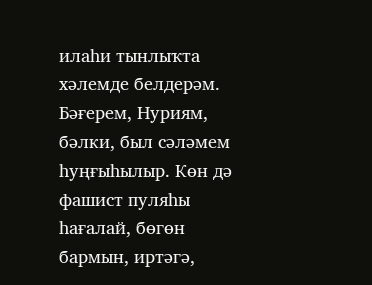илаһи тынлыҡта хәлемде белдерәм. Бәғерем, Нуриям, бәлки, был сәләмем һуңғыһылыр. Көн дә фашист пуляһы һағалай, бөгөн бармын, иртәгә,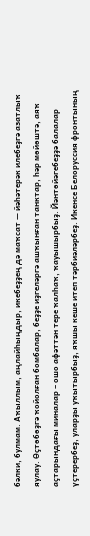бәлки, булмам. Аҡыллым, аңлайһыңдыр, икебеҙҙең дә маҡсат — йәһәтерәк илебеҙгә азатлыҡ яулау. Өҫтөбөҙгә ҡойолған бомбалар, беҙҙе иҙгеләргә ашҡынған танктар, һәр мөйөштә, аяҡ аҫтарындағы миналар – ошо афәттән тере ҡалһаҡ, ҡауышырбыҙ. Йәнтөйәгебеҙҙә балалар үҫтерербеҙ, уларҙы уҡытырбыҙ, яҡшы кеше итеп тәрбиәләрбеҙ. Икенсе Белоруссия фронтының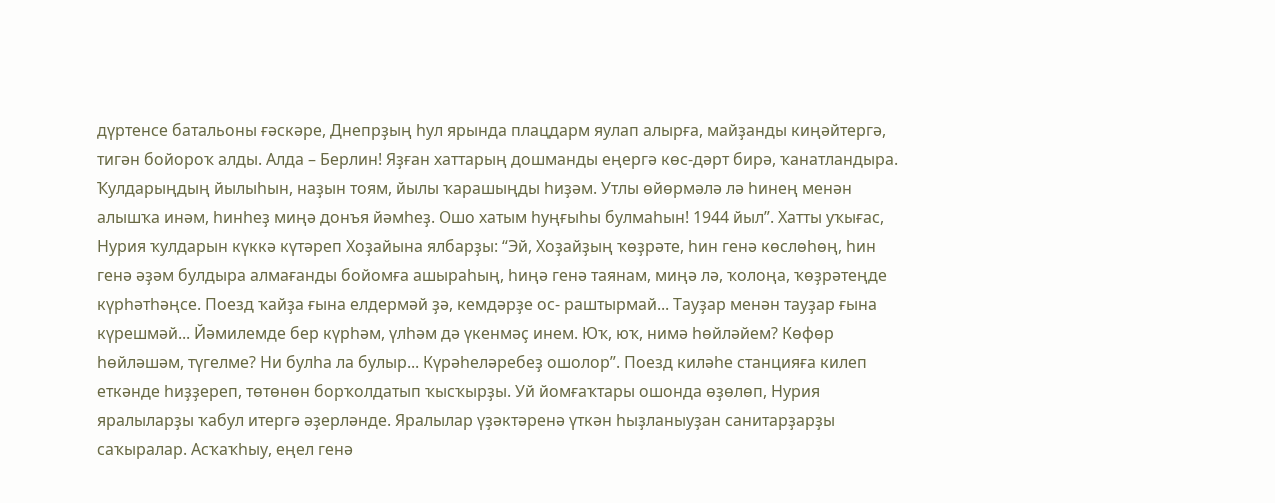дүртенсе батальоны ғәскәре, Днепрҙың һул ярында плацдарм яулап алырға, майҙанды киңәйтергә, тигән бойороҡ алды. Алда – Берлин! Яҙған хаттарың дошманды еңергә көс-дәрт бирә, ҡанатландыра. Ҡулдарыңдың йылыһын, наҙын тоям, йылы ҡарашыңды һиҙәм. Утлы өйөрмәлә лә һинең менән алышҡа инәм, һинһеҙ миңә донъя йәмһеҙ. Ошо хатым һуңғыһы булмаһын! 1944 йыл”. Хатты уҡығас, Нурия ҡулдарын күккә күтәреп Хоҙайына ялбарҙы: “Эй, Хоҙайҙың ҡөҙрәте, һин генә көслөһөң, һин генә әҙәм булдыра алмағанды бойомға ашыраһың, һиңә генә таянам, миңә лә, ҡолоңа, ҡөҙрәтеңде күрһәтһәңсе. Поезд ҡайҙа ғына елдермәй ҙә, кемдәрҙе ос- раштырмай... Тауҙар менән тауҙар ғына күрешмәй... Йәмилемде бер күрһәм, үлһәм дә үкенмәҫ инем. Юҡ, юҡ, нимә һөйләйем? Көфөр һөйләшәм, түгелме? Ни булһа ла булыр... Күрәһеләребеҙ ошолор”. Поезд киләһе станцияға килеп еткәнде һиҙҙереп, төтөнөн борҡолдатып ҡысҡырҙы. Уй йомғаҡтары ошонда өҙөлөп, Нурия яралыларҙы ҡабул итергә әҙерләнде. Яралылар үҙәктәренә үткән һыҙланыуҙан санитарҙарҙы саҡыралар. Асҡаҡһыу, еңел генә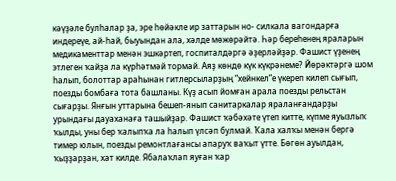кәүҙәле булһалар ҙа, эре һөйәкле ир заттарын но- силкала вагондарға индереүе, ай-һай, быуындан ала, хәлде мөжөрәйтә. Һәр береһенең яраларын медикаменттар менән эшкәртеп, госпиталдәргә әҙерләйҙәр. Фашист үҙенең этлеген ҡайҙа ла күрһәтмәй тормай. Аяҙ көндө күк күкрәнеме? Йөрәктәргә шом һалып, болоттар араһынан гитлерсыларҙың “хейнкел”е үкереп килеп сығып, поезды бомбаға тота башланы. Күҙ асып йомған арала поезды рельстан сығарҙы. Янғын уттарына бешеп-янып санитаркалар яраланғандарҙы урындағы дауаханаға ташыйҙар. Фашист ҡәбәхәте үтеп китте, күпме яуызлыҡ ҡылды, уны бер ҡалыпҡа ла һалып үлсәп булмай. Ҡала халҡы менән бергә тимер юлын, поезды ремонтлағансы апаруҡ ваҡыт үтте. Бөгөн ауылдан, ҡыҙҙарҙан, хат килде. Ябалаҡлап яуған ҡар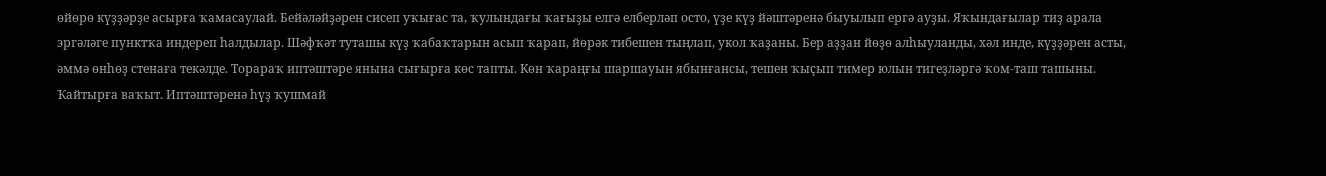өйөрө күҙҙәрҙе асырға ҡамасаулай. Бейәләйҙәрен сисеп уҡығас та, ҡулындағы ҡағыҙы елгә елберләп осто, үҙе күҙ йәштәренә быуылып ергә ауҙы. Яҡындағылар тиҙ арала эргәләге пунктҡа индереп һалдылар. Шәфҡәт туташы күҙ ҡабаҡтарын асып ҡарап, йөрәк тибешен тыңлап, укол ҡаҙаны. Бер аҙҙан йөҙө алһыуланды, хәл инде, күҙҙәрен асты, әммә өнһөҙ стенаға текәлде. Торараҡ иптәштәре янына сығырға көс тапты. Көн ҡараңғы шаршауын ябынғансы, тешен ҡыҫып тимер юлын тигеҙләргә ҡом-таш ташыны. Ҡайтырға ваҡыт. Иптәштәренә һүҙ ҡушмай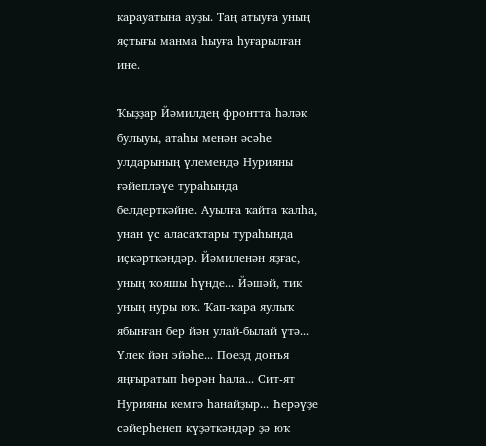карауатына ауҙы. Таң атыуға уның яҫтығы манма һыуға һуғарылған ине.

Ҡыҙҙар Йәмилдең фронтта һәләк булыуы, атаһы менән әсәһе улдарының үлемендә Нурияны ғәйепләүе тураһында белдерткәйне. Ауылға ҡайта ҡалһа, унан үс аласаҡтары тураһында иҫкәрткәндәр. Йәмиленән яҙғас, уның ҡояшы һүнде... Йәшәй, тик уның нуры юҡ. Ҡап-ҡара яулыҡ ябынған бер йән улай-былай үтә... Үлек йән эйәһе... Поезд донъя яңғыратып һөрән һала... Сит-ят Нурияны кемгә һанайҙыр... Һерәүҙе сәйерһенеп күҙәткәндәр ҙә юҡ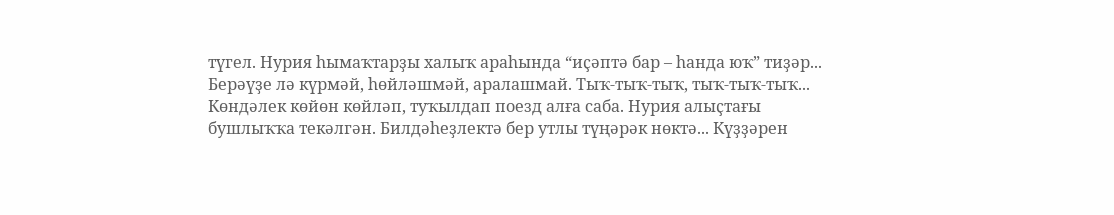түгел. Нурия һымаҡтарҙы халыҡ араһында “иҫәптә бар – һанда юҡ” тиҙәр... Берәүҙе лә күрмәй, һөйләшмәй, аралашмай. Тыҡ-тыҡ-тыҡ, тыҡ-тыҡ-тыҡ... Көндәлек көйөн көйләп, туҡылдап поезд алға саба. Нурия алыҫтағы бушлыҡҡа текәлгән. Билдәһеҙлектә бер утлы түңәрәк нөктә... Күҙҙәрен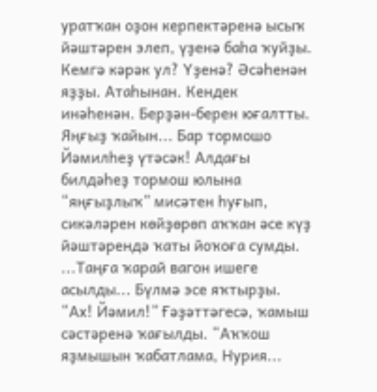уратҡан оҙон керпектәренә ысыҡ йәштәрен элеп, үҙенә баһа ҡуйҙы. Кемгә кәрәк ул? Үҙенә? Әсәһенән яҙҙы. Атаһынан. Кендек инәһенән. Берҙән-берен юғалтты. Яңғыҙ ҡайын... Бар тормошо Йәмилһеҙ үтәсәк! Алдағы билдәһеҙ тормош юлына “яңғыҙлыҡ” мисәтен һуғып, сикәләрен көйҙөрөп аҡҡан әсе күҙ йәштәрендә ҡаты йоҡоға сумды. ...Таңға ҡарай вагон ишеге асылды... Бүлмә эсе яҡтырҙы. “Ах! Йәмил!” Ғәҙәттәгесә, ҡамыш сәстәренә ҡағылды. “Аҡҡош яҙмышын ҡабатлама, Нурия...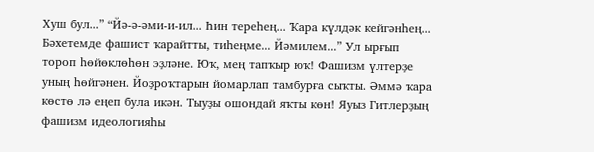Хуш бул...” “Йә-ә-әми-и-ил... Һин тереһең... Ҡара күлдәк кейгәнһең... Бәхетемде фашист ҡарайтты, тиһеңме... Йәмилем...” Ул ырғып тороп һөйөклөһөн эҙләне. Юҡ, мең тапҡыр юҡ! Фашизм үлтерҙе уның һөйгәнен. Йоҙроҡтарын йомарлап тамбурға сыҡты. Әммә ҡара көстө лә еңеп була икән. Тыуҙы ошондай яҡты көн! Яуыз Гитлерҙың фашизм идеологияһы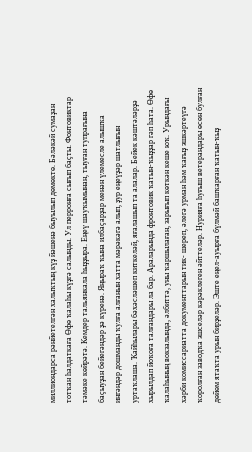миллиондарса рәнйетелгән халыҡтың күҙ йәшенә быуылып дөмөктө. Бәләкәй сумаҙан тотҡан һалдаткаға Өфө ҡалаһы күҙгә салынды. Ул перронға сығып баҫты. Фонтовиктар тәмәке көйрәтә. Кемдер тальянкала һыҙҙыра. Еңеү шауҡымынан, тыуған тупрағына баҫыуҙан бейегәндәр ҙә күренә. Яңыраҡ ҡына илбаҫарҙар менән үлемесле алышҡа ингәндәр дошманды ҡулға алғанын хатта мәрәкәгә алып, ҙур еңеүҙәр шатлығын уртаҡлаша. Ҡайһылары бәхәсләшеп киткеләй, яғалашып та алалар. Бейек кәштәләрҙә хырылдап йоҡоға талғандары ла бар. Араларында фронтовик ҡатын-ҡыҙҙар гәп һата. Өфө ҡалаһының вокзалында, әлбиттә, уны ҡаршылаған, зарығып көткән кеше юҡ. Урындағы хәрби комиссариатта документтарын тик- шереп, әлегә урман һәм ҡағыҙ эшкәртеүгә ҡоролған заводҡа эшселәр кәрәклеген әйттеләр. Нурияға һуғыш ветерандары өсөн булған дөйөм ятаҡта урын бирҙеләр. Эште еңел-ауырға бүлмәй башҡарған ҡатын-ҡыҙ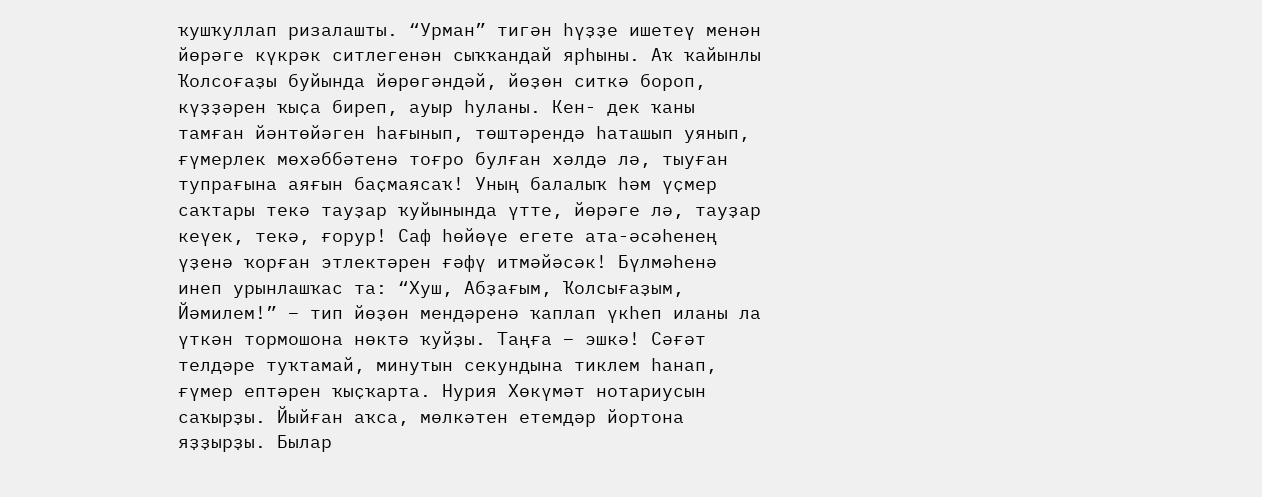ҡушҡуллап ризалашты. “Урман” тигән һүҙҙе ишетеү менән йөрәге күкрәк ситлегенән сыҡҡандай ярһыны. Аҡ ҡайынлы Ҡолсоғаҙы буйында йөрөгәндәй, йөҙөн ситкә бороп, күҙҙәрен ҡыҫа биреп, ауыр һуланы. Кен- дек ҡаны тамған йәнтөйәген һағынып, төштәрендә һаташып уянып, ғүмерлек мөхәббәтенә тоғро булған хәлдә лә, тыуған тупрағына аяғын баҫмаясаҡ! Уның балалыҡ һәм үҫмер саҡтары текә тауҙар ҡуйынында үтте, йөрәге лә, тауҙар кеүек, текә, ғорур! Саф һөйөүе егете ата-әсәһенең үҙенә ҡорған этлектәрен ғәфү итмәйәсәк! Бүлмәһенә инеп урынлашҡас та: “Хуш, Абҙағым, Ҡолсығаҙым, Йәмилем!” – тип йөҙөн мендәренә ҡаплап үкһеп иланы ла үткән тормошона нөктә ҡуйҙы. Таңға – эшкә! Сәғәт телдәре туҡтамай, минутын секундына тиклем һанап, ғүмер ептәрен ҡыҫҡарта. Нурия Хөкүмәт нотариусын саҡырҙы. Йыйған аҡса, мөлкәтен етемдәр йортона яҙҙырҙы. Былар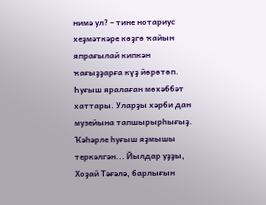нимә ул? – тине нотариус хеҙмәткәре көҙгө ҡайын япрағылай кипкән ҡағыҙҙарға күҙ йөрөтөп. Һуғыш яралаған мөхәббәт хаттары. Уларҙы хәрби дан музейына тапшырырһығыҙ. Ҡәһәрле һуғыш яҙмышы теркәлгән... Йылдар уҙҙы, Хоҙай Тәғәлә, барлығын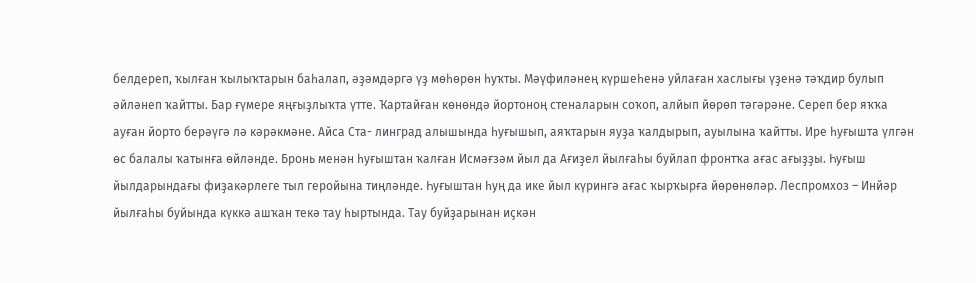белдереп, ҡылған ҡылыҡтарын баһалап, әҙәмдәргә үҙ мөһөрөн һуҡты. Мәүфиләнең күршеһенә уйлаған хаслығы үҙенә тәҡдир булып әйләнеп ҡайтты. Бар ғүмере яңғыҙлыҡта үтте. Ҡартайған көнөндә йортоноң стеналарын соҡоп, алйып йөрөп тәгәрәне. Сереп бер яҡҡа ауған йорто берәүгә лә кәрәкмәне. Айса Ста- линград алышында һуғышып, аяҡтарын яуҙа ҡалдырып, ауылына ҡайтты. Ире һуғышта үлгән өс балалы ҡатынға өйләнде. Бронь менән һуғыштан ҡалған Исмәғзәм йыл да Ағиҙел йылғаһы буйлап фронтҡа ағас ағыҙҙы. Һуғыш йылдарындағы фиҙакәрлеге тыл геройына тиңләнде. Һуғыштан һуң да ике йыл күрингә ағас ҡырҡырға йөрөнөләр. Леспромхоз – Инйәр йылғаһы буйында күккә ашҡан текә тау һыртында. Тау буйҙарынан иҫкән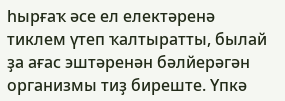һырғаҡ әсе ел електәренә тиклем үтеп ҡалтыратты, былай ҙа ағас эштәренән бәлйерәгән организмы тиҙ биреште. Үпкә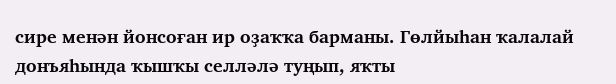сире менән йонсоған ир оҙаҡҡа барманы. Гөлйыһан ҡалалай донъяһында ҡышҡы селләлә туңып, яҡты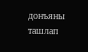донъяны ташлап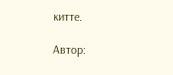китте.

Автор: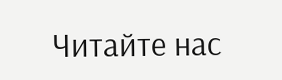Читайте нас